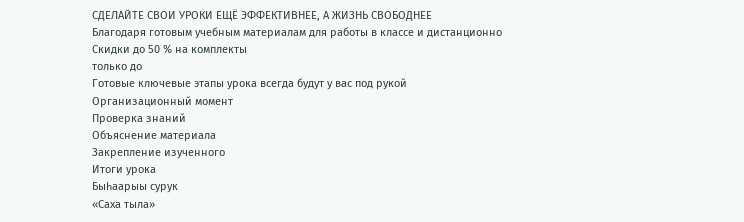СДЕЛАЙТЕ СВОИ УРОКИ ЕЩЁ ЭФФЕКТИВНЕЕ, А ЖИЗНЬ СВОБОДНЕЕ
Благодаря готовым учебным материалам для работы в классе и дистанционно
Скидки до 50 % на комплекты
только до
Готовые ключевые этапы урока всегда будут у вас под рукой
Организационный момент
Проверка знаний
Объяснение материала
Закрепление изученного
Итоги урока
Быһаарыы сурук
«Саха тыла»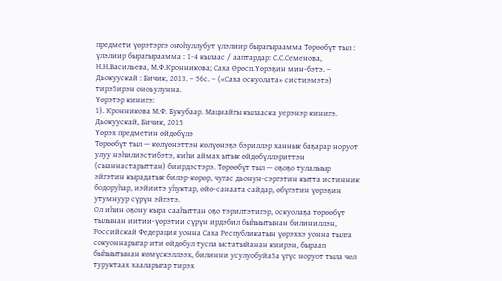предмети үөрэтэргэ оҥоһуллубут үлэлиир бырагыраамма Тѳрѳѳбүт тыл : үлэлиир бырагыраамма : 1-4 кылаас / ааптардар: С.С.Семенова, Н.Н.Васильева, М.Ф.Кронникова; Саха Өрѳсп.Үѳрэҕин мин-бэтэ. – Дьокуускай : Бичик, 2013. – 56с. – («Саха оскуолата» систиэмэтэ) тирэ5ирэн оноьулунна.
Үөрэтэр кинигэ:
1). Кронникова М.Ф. Букубаар. Мацнайгы кылааска уерэнэр кинигэ. Дьокуускай, Бичик, 2015
Үөрэх предметин өйдөбүлэ
Төрөөбүт тыл — көлүөнэттэн көлүөнэҕэ бэриллэр ханнык баҕарар норуот улуу нэһилиэстибэтэ, киһи аймах ытык өйдөбүллэриттэн (сыаннастарыттан) биирдэстэрэ. Төрөөбүт тыл — оҕоҕо тулалыыр эйгэтин кырадатык билэр-көрөр, чугас дьонун-сэргэтин кытта истинник бодоруһар, иэйиитэ уһуктар, өйө-санаата сайдар, өбүгэтин үөрэҕин утумнуур сүрүн эйгэтэ.
Ол иһин оҕону кыра сааһыттан оҕо тэрилтэтигэр, оскуолаҕа төрөөбүт тылынан иитии-үөрэтии сүрүн ирдэбил быһыытынан билиниллэн, Российскай Федерация уонна Саха Республикатын үөрэххэ уонна тылга сокуоннарыгар ити өйдөбул туспа ыстатыйанан киирэн, быраап быһыытынан көмүскэллээх, билинни усулуобуйа5а үгүс норуот тыла чөл туруктаах хааларыгар тирэх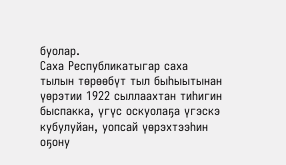буолар.
Саха Республикатыгар саха тылын төрөөбүт тыл быһыытынан үөрэтии 1922 сыллаахтан тиһигин быспакка, үгүс оскуолаҕа үгэскэ кубулуйан, уопсай үөрэхтээһин оҕону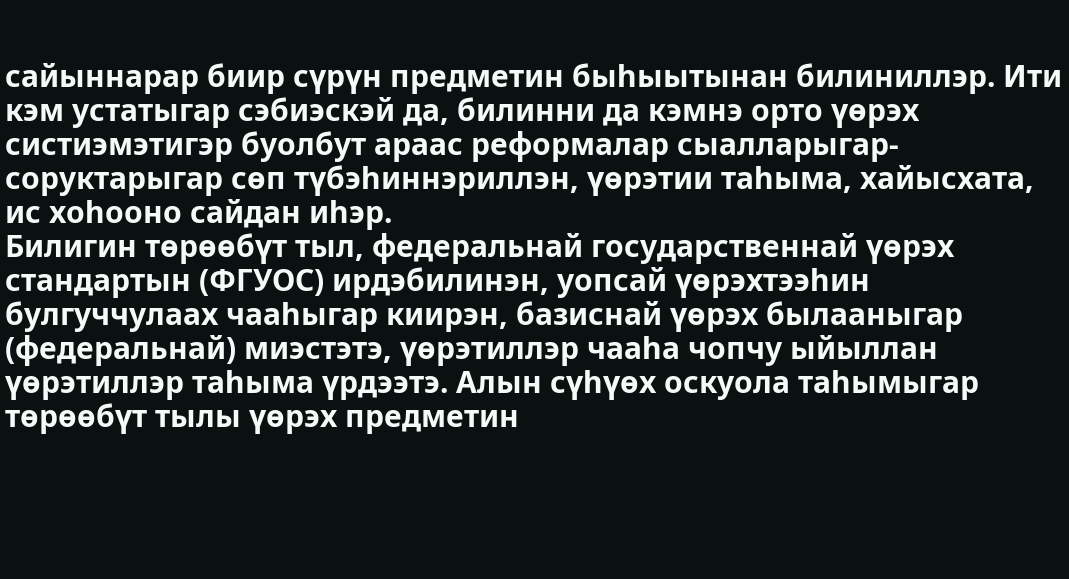сайыннарар биир сүрүн предметин быһыытынан билиниллэр. Ити кэм устатыгар сэбиэскэй да, билинни да кэмнэ орто үөрэх систиэмэтигэр буолбут араас реформалар сыалларыгар-соруктарыгар сөп түбэһиннэриллэн, үөрэтии таһыма, хайысхата, ис хоһооно сайдан иһэр.
Билигин төрөөбүт тыл, федеральнай государственнай үөрэх стандартын (ФГУОС) ирдэбилинэн, уопсай үөрэхтээһин булгуччулаах чааһыгар киирэн, базиснай үөрэх былааныгар (федеральнай) миэстэтэ, үөрэтиллэр чааһа чопчу ыйыллан үөрэтиллэр таһыма үрдээтэ. Алын сүһүөх оскуола таһымыгар төрөөбүт тылы үөрэх предметин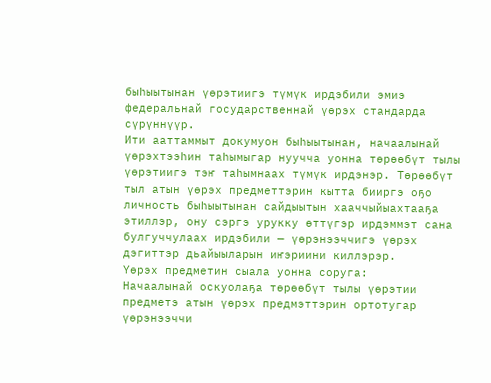быһыытынан үөрэтиигэ түмүк ирдэбили эмиэ федеральнай государственнай үөрэх стандарда сүрүннүүр.
Ити ааттаммыт докумуон быһыытынан, начаалынай үөрэхтээһин таһымыгар нуучча уонна төрөөбүт тылы үөрэтиигэ тэҥ таһымнаах түмүк ирдэнэр. Төрөөбүт тыл атын үөрэх предметтэрин кытта бииргэ оҕо личность быһыытынан сайдыытын хааччыйыахтааҕа этиллэр, ону сэргэ урукку өттүгэр ирдэммэт сана булгуччулаах ирдэбили — үөрэнээччигэ үөрэх дэгиттэр дьайыыларын иҥэриини киллэрэр.
Үөрэх предметин сыала уонна соруга:
Начаалынай оскуолаҕа төрөөбүт тылы үөрэтии предметэ атын үөрэх предмэттэрин ортотугар үөрэнээччи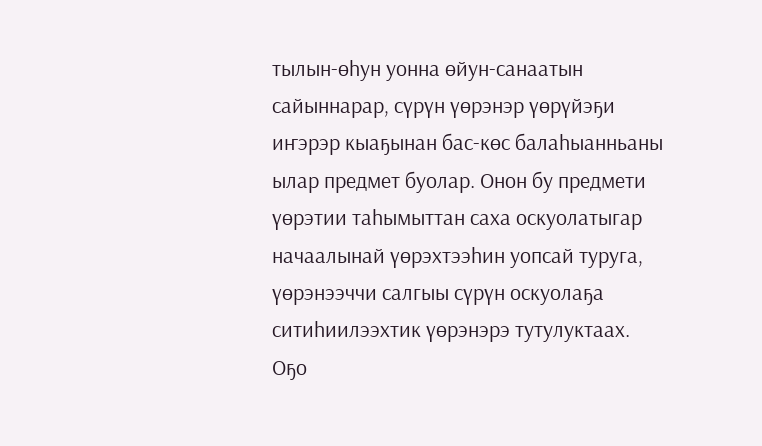тылын-өһун уонна өйун-санаатын сайыннарар, сүрүн үөрэнэр үөрүйэҕи иҥэрэр кыаҕынан бас-көс балаһыанньаны ылар предмет буолар. Онон бу предмети үөрэтии таһымыттан саха оскуолатыгар начаалынай үөрэхтээһин уопсай туруга, үөрэнээччи салгыы сүрүн оскуолаҕа ситиһиилээхтик үөрэнэрэ тутулуктаах.
Оҕо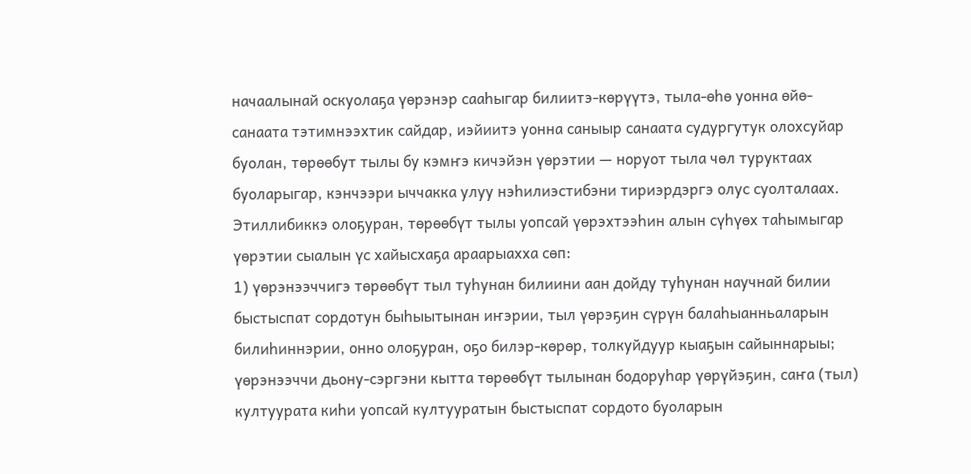начаалынай оскуолаҕа үөрэнэр сааһыгар билиитэ-көрүүтэ, тыла-өһө уонна өйө-санаата тэтимнээхтик сайдар, иэйиитэ уонна саныыр санаата судургутук олохсуйар буолан, төрөөбут тылы бу кэмҥэ кичэйэн үөрэтии — норуот тыла чөл туруктаах буоларыгар, кэнчээри ыччакка улуу нэһилиэстибэни тириэрдэргэ олус суолталаах.
Этиллибиккэ олоҕуран, төрөөбүт тылы уопсай үөрэхтээһин алын сүһүөх таһымыгар үөрэтии сыалын үс хайысхаҕа араарыахха сөп:
1) үөрэнээччигэ төрөөбүт тыл туһунан билиини аан дойду туһунан научнай билии быстыспат сордотун быһыытынан иҥэрии, тыл үөрэҕин сүрүн балаһыанньаларын билиһиннэрии, онно олоҕуран, оҕо билэр-көрөр, толкуйдуур кыаҕын сайыннарыы;
үөрэнээччи дьону-сэргэни кытта төрөөбүт тылынан бодоруһар үөрүйэҕин, саҥа (тыл) култуурата киһи уопсай култууратын быстыспат сордото буоларын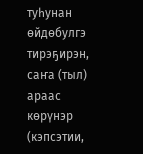туһунан өйдөбулгэ тирэҕирэн, саҥа (тыл) араас көрүнэр (кэпсэтии,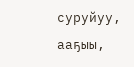суруйуу, ааҕыы,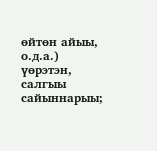өйтөн айыы, о.д.а.) үөрэтэн, салгыы сайыннарыы;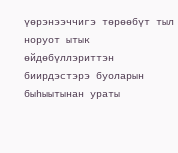үөрэнээччигэ төрөөбүт тыл норуот ытык өйдөбүллэриттэн биирдэстэрэ буоларын быһыытынан ураты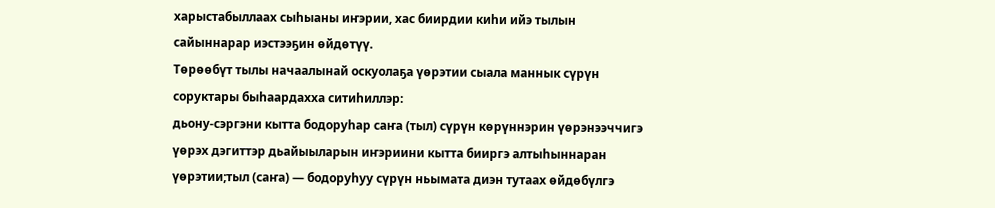харыстабыллаах сыһыаны иҥэрии, хас биирдии киһи ийэ тылын сайыннарар иэстээҕин өйдөтүү.
Төрөөбүт тылы начаалынай оскуолаҕа үөрэтии сыала маннык сүрүн соруктары быһаардахха ситиһиллэр:
дьону-сэргэни кытта бодоруһар саҥа (тыл) сүрүн көрүннэрин үөрэнээччигэ үөрэх дэгиттэр дьайыыларын иҥэриини кытта бииргэ алтыһыннаран үөрэтии;тыл (саҥа) — бодоруһуу сүрүн ньымата диэн тутаах өйдөбүлгэ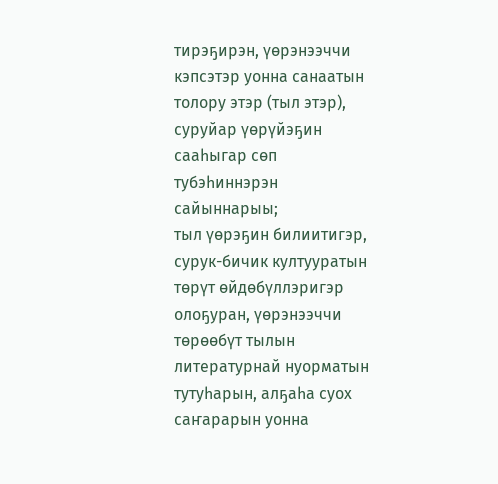тирэҕирэн, үөрэнээччи кэпсэтэр уонна санаатын толору этэр (тыл этэр), суруйар үөрүйэҕин сааһыгар сөп тубэһиннэрэн сайыннарыы;
тыл үөрэҕин билиитигэр, сурук-бичик култууратын төрүт өйдөбүллэригэр олоҕуран, үөрэнээччи төрөөбүт тылын литературнай нуорматын тутуһарын, алҕаһа суох саҥарарын уонна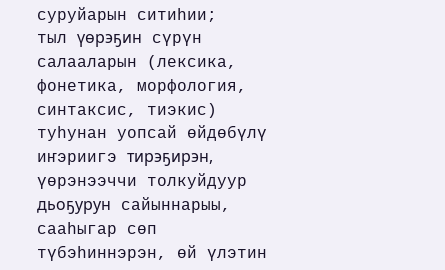суруйарын ситиһии;
тыл үөрэҕин сүрүн салааларын (лексика, фонетика, морфология, синтаксис, тиэкис) туһунан уопсай өйдөбүлү иҥэриигэ тирэҕирэн, үөрэнээччи толкуйдуур дьоҕурун сайыннарыы, сааһыгар сөп түбэһиннэрэн, өй үлэтин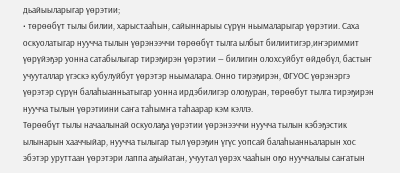дьайыыларыгар үөрэтии;
• төрөөбүт тылы билии, харыстааһын, сайыннарыы сүрүн ньымаларыгар үөрэтии. Саха оскуолатыгар нуучча тылын үөрэнээччи төрөөбүт тылга ылбыт билиитигэр,иҥэриммит үөрүйэҕэр уонна сатабылыгар тирэҕирэн үөрэтии — билигин олохсуйбут өйдөбүл, бастыҥ учууталлар үгэскэ кубулуйбут үөрэтэр ньымалара. Онно тирэҕирэн, ФГУОС үөрэнэргэ үөрэтэр сүрүн балаһыанньатыгар уонна ирдэбилигэр олоҕуран, төрөөбут тылга тирэҕирэн нуучча тылын үөрэтиини саҥа таһымҥа таһаарар кэм кэллэ.
Төрөөбүт тылы начаалынай оскуолаҕа үөрэтии үөрэнээччи нуучча тылын кэбэҕэстик ылынарын хааччыйар, нуучча тылыгар тыл үөрэҕин үгүс уопсай балаһыанньаларын хос эбэтэр уруттаан үөрэтэри лаппа аҕыйатан, учуутал үөрэх чааһын оҕо нууччалыы саҥатын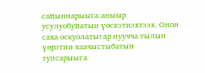сайыннарыыга аныыр усулуобуйатын үөскэтиэхтээх. Онон саха оскуолатыгар нуучча тылын үөрэтии хаачыстыбатын тупсарыыга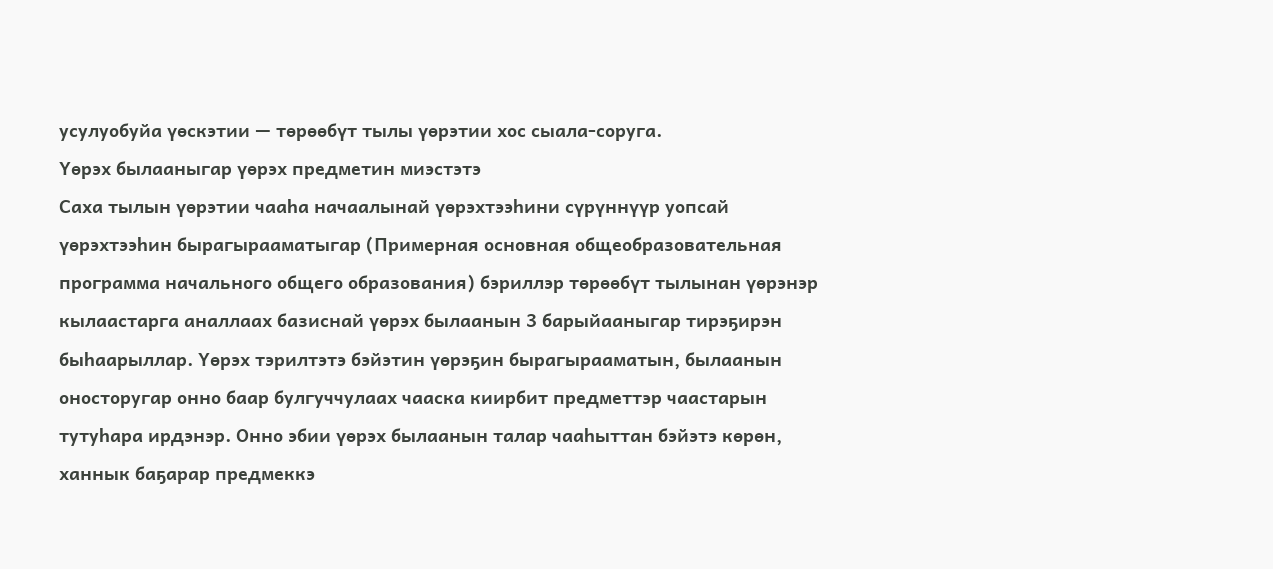усулуобуйа үөскэтии — төрөөбүт тылы үөрэтии хос сыала-соруга.
Үөрэх былааныгар үөрэх предметин миэстэтэ
Саха тылын үөрэтии чааһа начаалынай үөрэхтээһини сүрүннүүр уопсай үөрэхтээһин бырагырааматыгар (Примерная основная общеобразовательная программа начального общего образования) бэриллэр төрөөбүт тылынан үөрэнэр кылаастарга аналлаах базиснай үөрэх былаанын 3 барыйааныгар тирэҕирэн быһаарыллар. Үөрэх тэрилтэтэ бэйэтин үөрэҕин бырагырааматын, былаанын оносторугар онно баар булгуччулаах чааска киирбит предметтэр чаастарын тутуһара ирдэнэр. Онно эбии үөрэх былаанын талар чааһыттан бэйэтэ көрөн, ханнык баҕарар предмеккэ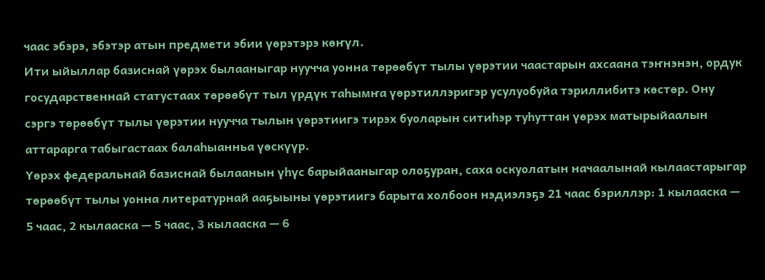чаас эбэрэ, эбэтэр атын предмети эбии үөрэтэрэ көҥүл.
Ити ыйыллар базиснай үөрэх былааныгар нуучча уонна төрөөбүт тылы үөрэтии чаастарын ахсаана тэҥнэнэн, ордук государственнай статустаах төрөөбүт тыл үрдүк таһымҥа үөрэтиллэригэр усулуобуйа тэриллибитэ көстөр. Ону сэргэ төрөөбүт тылы үөрэтии нуучча тылын үөрэтиигэ тирэх буоларын ситиһэр туһуттан үөрэх матырыйаалын аттарарга табыгастаах балаһыанньа үөскүүр.
Үөрэх федеральнай базиснай былаанын үһүс барыйааныгар олоҕуран, саха оскуолатын начаалынай кылаастарыгар төрөөбүт тылы уонна литературнай ааҕыыны үөрэтиигэ барыта холбоон нэдиэлэҕэ 21 чаас бэриллэр: 1 кылааска — 5 чаас, 2 кылааска — 5 чаас, 3 кылааска — 6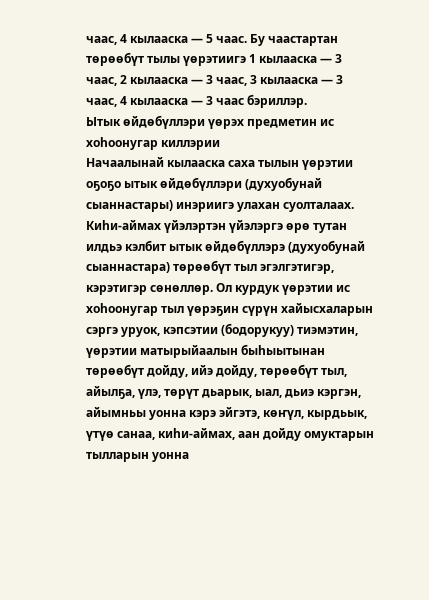чаас, 4 кылааска — 5 чаас. Бу чаастартан төрөөбүт тылы үөрэтиигэ 1 кылааска — 3 чаас, 2 кылааска — 3 чаас, 3 кылааска — 3 чаас, 4 кылааска — 3 чаас бэриллэр.
Ытык өйдөбүллэри үөрэх предметин ис хоһоонугар киллэрии
Начаалынай кылааска саха тылын үөрэтии оҕоҕо ытык өйдөбүллэри (духуобунай сыаннастары) инэриигэ улахан суолталаах. Киһи-аймах үйэлэртэн үйэлэргэ өрө тутан илдьэ кэлбит ытык өйдөбүллэрэ (духуобунай сыаннастара) төрөөбүт тыл эгэлгэтигэр, кэрэтигэр сөнөллөр. Ол курдук үөрэтии ис хоһоонугар тыл үөрэҕин сүрүн хайысхаларын сэргэ уруок, кэпсэтии (бодорукуу) тиэмэтин, үөрэтии матырыйаалын быһыытынан төрөөбүт дойду, ийэ дойду, төрөөбүт тыл, айылҕа, үлэ, төрүт дьарык, ыал, дьиэ кэргэн, айымньы уонна кэрэ эйгэтэ, көҥүл, кырдьык, үтүө санаа, киһи-аймах, аан дойду омуктарын тылларын уонна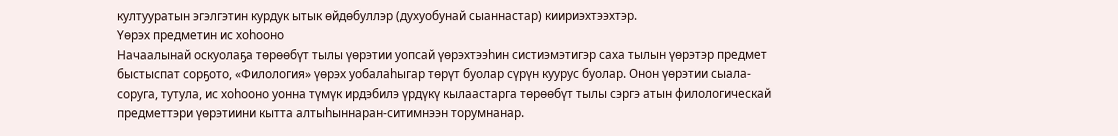култууратын эгэлгэтин курдук ытык өйдөбуллэр (духуобунай сыаннастар) киириэхтээхтэр.
Үөрэх предметин ис хоһооно
Начаалынай оскуолаҕа төрөөбүт тылы үөрэтии уопсай үөрэхтээһин систиэмэтигэр саха тылын үөрэтэр предмет быстыспат сорҕото, «Филология» үөрэх уобалаһыгар төрүт буолар сүрүн куурус буолар. Онон үөрэтии сыала-соруга, тутула, ис хоһооно уонна түмүк ирдэбилэ үрдүкү кылаастарга төрөөбүт тылы сэргэ атын филологическай предметтэри үөрэтиини кытта алтыһыннаран-ситимнээн торумнанар.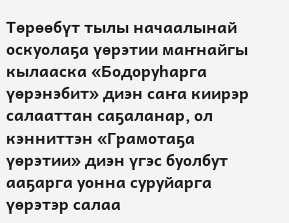Төрөөбүт тылы начаалынай оскуолаҕа үөрэтии маҥнайгы кылааска «Бодоруһарга үөрэнэбит» диэн саҥа киирэр салааттан саҕаланар, ол кэнниттэн «Грамотаҕа үөрэтии» диэн үгэс буолбут ааҕарга уонна суруйарга үөрэтэр салаа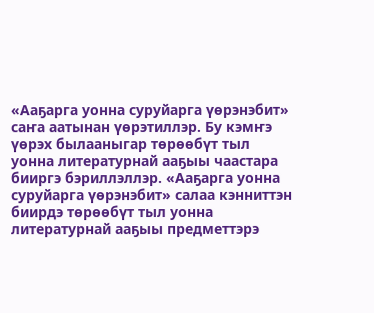«Ааҕарга уонна суруйарга үөрэнэбит» саҥа аатынан үөрэтиллэр. Бу кэмҥэ үөрэх былааныгар төрөөбүт тыл уонна литературнай ааҕыы чаастара бииргэ бэриллэллэр. «Ааҕарга уонна суруйарга үөрэнэбит» салаа кэнниттэн биирдэ төрөөбүт тыл уонна литературнай ааҕыы предметтэрэ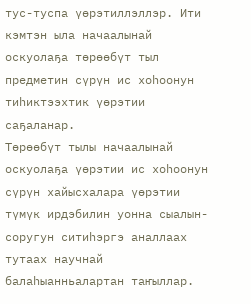тус-туспа үөрэтиллэллэр. Ити кэмтэн ыла начаалынай оскуолаҕа төрөөбүт тыл предметин сүрүн ис хоһоонун тиһиктээхтик үөрэтии саҕаланар.
Төрөөбүт тылы начаалынай оскуолаҕа үөрэтии ис хоһоонун сүрүн хайысхалара үөрэтии түмүк ирдэбилин уонна сыалын-соругун ситиһэргэ аналлаах тутаах научнай балаһыанньалартан таҥыллар.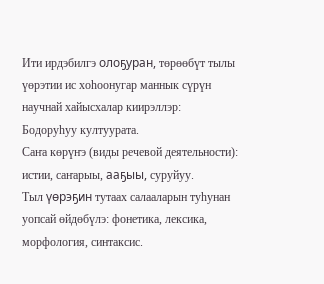Ити ирдэбилгэ олоҕуран, төрөөбүт тылы үөрэтии ис хоһоонугар маннык сүрүн научнай хайысхалар киирэллэр:
Бодоруһуу култуурата.
Саҥа көрүҥэ (виды речевой деятельности): истии, саҥарыы, ааҕыы, суруйуу.
Тыл үөрэҕин тутаах салааларын туһунан уопсай өйдөбүлэ: фонетика, лексика, морфология, синтаксис.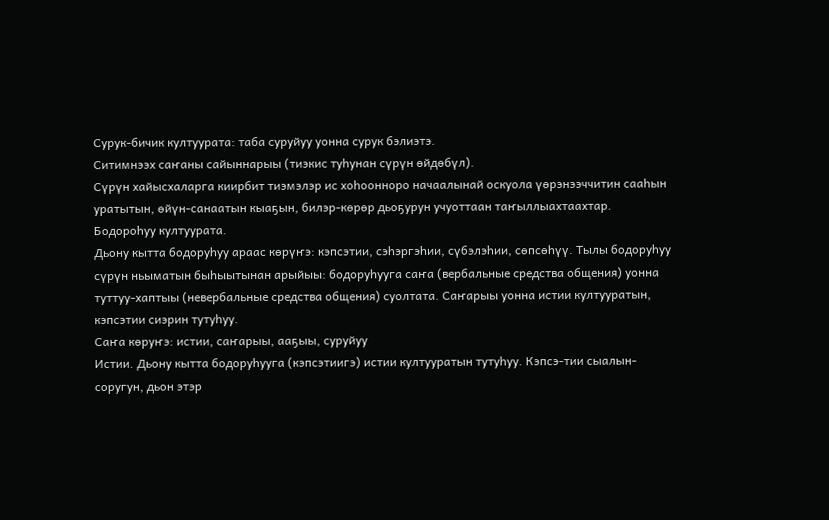Сурук-бичик култуурата: таба суруйуу уонна сурук бэлиэтэ.
Ситимнээх саҥаны сайыннарыы (тиэкис туһунан сүрүн өйдөбүл).
Сүрүн хайысхаларга киирбит тиэмэлэр ис хоһоонноро начаалынай оскуола үөрэнээччитин сааһын уратытын, өйүн-санаатын кыаҕын, билэр-көрөр дьоҕурун учуоттаан таҥыллыахтаахтар.
Бодороһуу култуурата.
Дьону кытта бодоруһуу араас көрүҥэ: кэпсэтии, сэһэргэһии, сүбэлэһии, сөпсөһүү. Тылы бодоруһуу сүрүн ньыматын быһыытынан арыйыы: бодоруһууга саҥа (вербальные средства общения) уонна туттуу-хаптыы (невербальные средства общения) суолтата. Саҥарыы уонна истии култууратын, кэпсэтии сиэрин тутуһуу.
Саҥа көруҥэ: истии, саҥарыы, ааҕыы, суруйуу
Истии. Дьону кытта бодоруһууга (кэпсэтиигэ) истии култууратын тутуһуу. Кэпсэ-тии сыалын-соругун, дьон этэр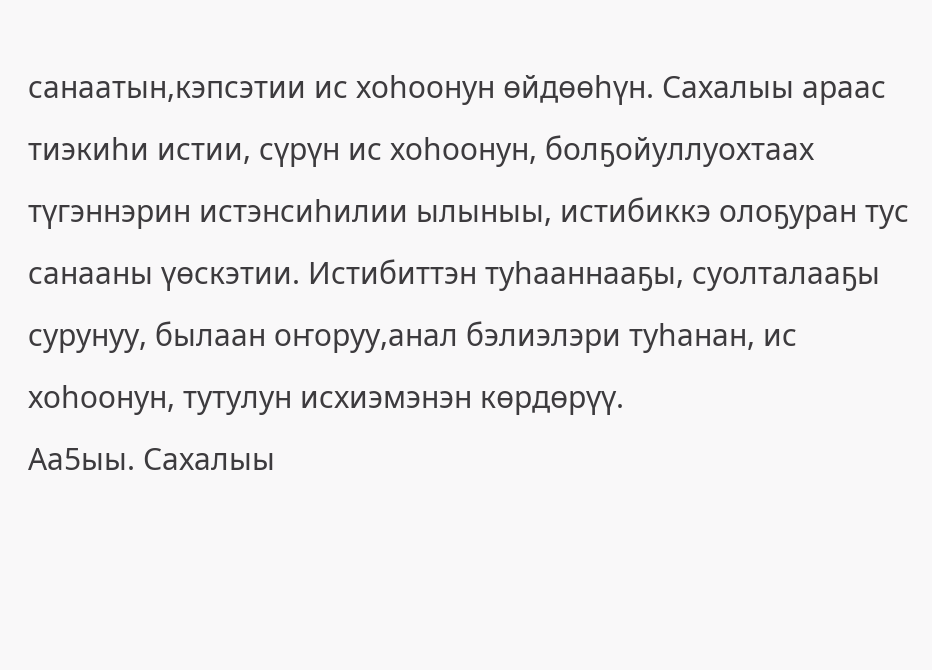санаатын,кэпсэтии ис хоһоонун өйдөөһүн. Сахалыы араас тиэкиһи истии, сүрүн ис хоһоонун, болҕойуллуохтаах түгэннэрин истэнсиһилии ылыныы, истибиккэ олоҕуран тус санааны үөскэтии. Истибиттэн туһааннааҕы, суолталааҕы сурунуу, былаан оҥоруу,анал бэлиэлэри туһанан, ис хоһоонун, тутулун исхиэмэнэн көрдөрүү.
Аа5ыы. Сахалыы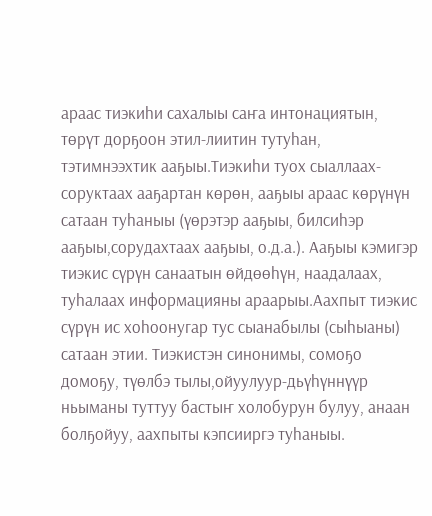араас тиэкиһи сахалыы саҥа интонациятын, төрүт дорҕоон этил-лиитин тутуһан, тэтимнээхтик ааҕыы.Тиэкиһи туох сыаллаах-соруктаах ааҕартан көрөн, ааҕыы араас көрүнүн сатаан туһаныы (үөрэтэр ааҕыы, билсиһэр ааҕыы,сорудахтаах ааҕыы, о.д.а.). Ааҕыы кэмигэр тиэкис сүрүн санаатын өйдөөһүн, наадалаах, туһалаах информацияны араарыы.Аахпыт тиэкис сүрүн ис хоһоонугар тус сыанабылы (сыһыаны) сатаан этии. Тиэкистэн синонимы, сомоҕо домоҕу, түөлбэ тылы,ойуулуур-дьүһүннүүр ньыманы туттуу бастыҥ холобурун булуу, анаан болҕойуу, аахпыты кэпсииргэ туһаныы.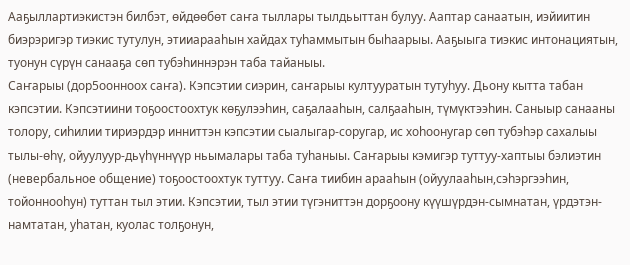Ааҕыллартиэкистэн билбэт, өйдөөбөт саҥа тыллары тылдьыттан булуу. Ааптар санаатын, иэйиитин биэрэригэр тиэкис тутулун, этииарааһын хайдах туһаммытын быһаарыы. Ааҕыыга тиэкис интонациятын, туонун сүрүн санааҕа сөп тубэһиннэрэн таба тайаныы.
Саҥарыы (дор5оонноох саҥа). Кэпсэтии сиэрин, саҥарыы култууратын тутуһуу. Дьону кытта табан кэпсэтии. Кэпсэтиини тоҕоостоохтук көҕулээһин, саҕалааһын, салҕааһын, түмүктээһин. Саныыр санааны толору, сиһилии тириэрдэр инниттэн кэпсэтии сыалыгар-соругар, ис хоһоонугар сөп тубэһэр сахалыы тылы-өһү, ойуулуур-дьүһүннүүр ньымалары таба туһаныы. Саҥарыы кэмигэр туттуу-хаптыы бэлиэтин (невербальное общение) тоҕоостоохтук туттуу. Саҥа тиибин арааһын (ойуулааһын,сэһэргээһин, тойоннооһун) туттан тыл этии. Кэпсэтии, тыл этии түгэниттэн дорҕоону күүшүрдэн-сымнатан, үрдэтэн-намтатан, уһатан, куолас толҕонун,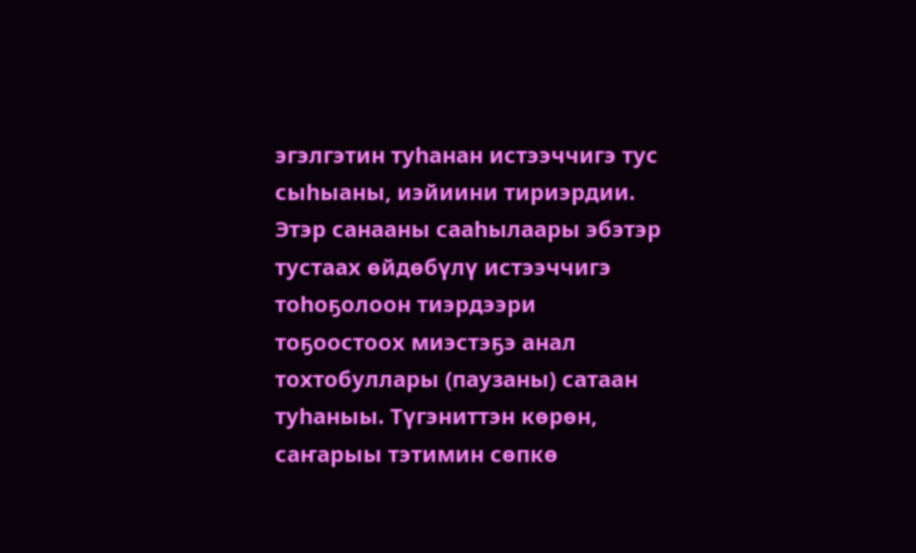эгэлгэтин туһанан истээччигэ тус сыһыаны, иэйиини тириэрдии. Этэр санааны сааһылаары эбэтэр тустаах өйдөбүлү истээччигэ тоһоҕолоон тиэрдээри тоҕоостоох миэстэҕэ анал тохтобуллары (паузаны) сатаан туһаныы. Түгэниттэн көрөн, саҥарыы тэтимин сөпкө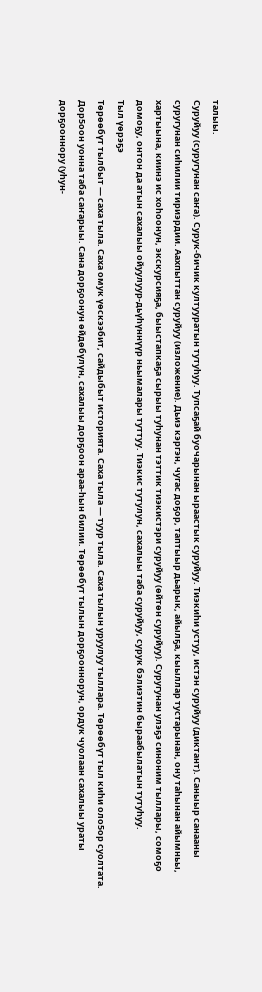талыы.
Суруйуу (суругунан саҥа). Сурук-бичик култууратын тутуһуу. Тупсаҕай буочарынан ыраастык суруйуу. Тиэкиһи устуу, истэн суруйуу (диктант). Саныыр санааны суругунан сиһилии тириэрдии. Аахпыттан суруйуу (изложение). Дьиэ кэргэн, чугас доҕор, таптыыр дьарык, айылҕа, кыыллар тустарынан, ону таһынан айымньы, хартыына, киинэ ис хоһоонун, экскурсияҕа, быыстапкаҕа сырыы туһунан тэттик тиэкистэри суруйуу (өйтөн суруйуу). Суругунан улэҕэ синоним тыллары, сомоҕо домоҕу, онтон да атын сахалыы ойуулуур-дьүһүннүүр ньымалары туттуу. Тиэкис тутулун, сахалыы таба суруйуу, сурук бэлиэтин быраабылатын тутуһуу.
Тыл үөрэҕэ
Төрөөбүт тылбыт — саха тыла. Саха омук үөскээбит, сайдыбыт историята. Саха тыла — туур тыла. Саха тылын уруулуу тыллара. Төрөөбүт тыл киһи оло5ор суолтата.
Дор5оон уонна таба саҥарыы. Сана дорҕоонун өйдөбүлүн, сахалыы дорҕоон араа-һын билии. Төрөөбүт тылын дорҕооннорун, ордук чуолаан сахалыы ураты дорҕооннору (уһун-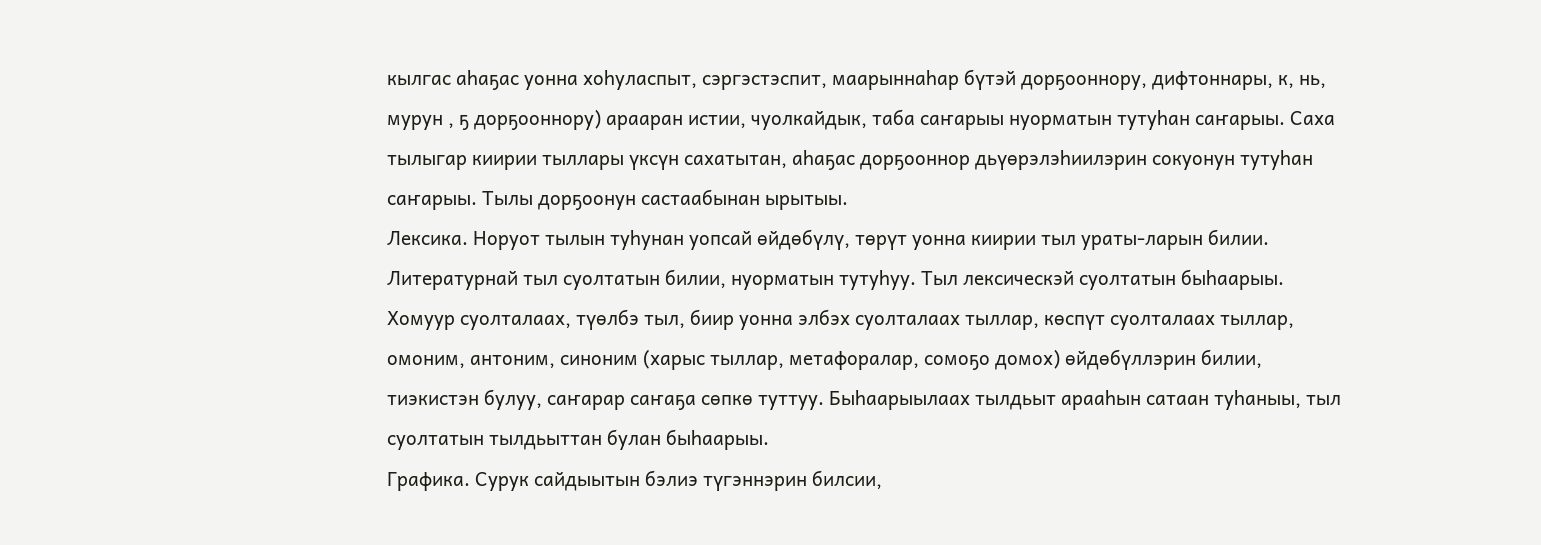кылгас аһаҕас уонна хоһуласпыт, сэргэстэспит, маарыннаһар бүтэй дорҕооннору, дифтоннары, к, нь, мурун , ҕ дорҕооннору) арааран истии, чуолкайдык, таба саҥарыы нуорматын тутуһан саҥарыы. Саха тылыгар киирии тыллары үксүн сахатытан, аһаҕас дорҕооннор дьүөрэлэһиилэрин сокуонун тутуһан саҥарыы. Тылы дорҕоонун састаабынан ырытыы.
Лексика. Норуот тылын туһунан уопсай өйдөбүлү, төрүт уонна киирии тыл ураты-ларын билии. Литературнай тыл суолтатын билии, нуорматын тутуһуу. Тыл лексическэй суолтатын быһаарыы. Хомуур суолталаах, түөлбэ тыл, биир уонна элбэх суолталаах тыллар, көспүт суолталаах тыллар, омоним, антоним, синоним (харыс тыллар, метафоралар, сомоҕо домох) өйдөбүллэрин билии, тиэкистэн булуу, саҥарар саҥаҕа сөпкө туттуу. Быһаарыылаах тылдьыт арааһын сатаан туһаныы, тыл суолтатын тылдьыттан булан быһаарыы.
Графика. Сурук сайдыытын бэлиэ түгэннэрин билсии,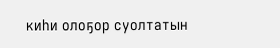киһи олоҕор суолтатын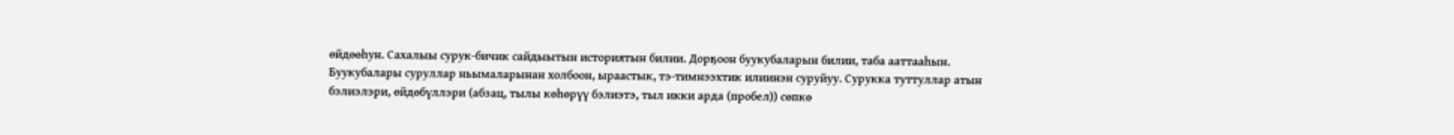өйдөөһун. Сахалыы сурук-бичик сайдыытын историятын билии. Дорҕоон буукубаларын билии, таба ааттааһын. Буукубалары суруллар ньымаларынан холбоон, ыраастык, тэ-тимнээхтик илиинэн суруйуу. Сурукка туттуллар атын бэлиэлэри, өйдөбүллэри (абзац, тылы көһөрүү бэлиэтэ, тыл икки арда (пробел)) сөпкө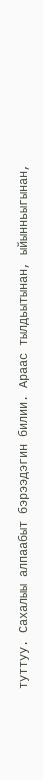туттуу. Сахалыы алпаабыт бэрээдэгин билии. Араас тылдьытынан, ыйынньыгынан,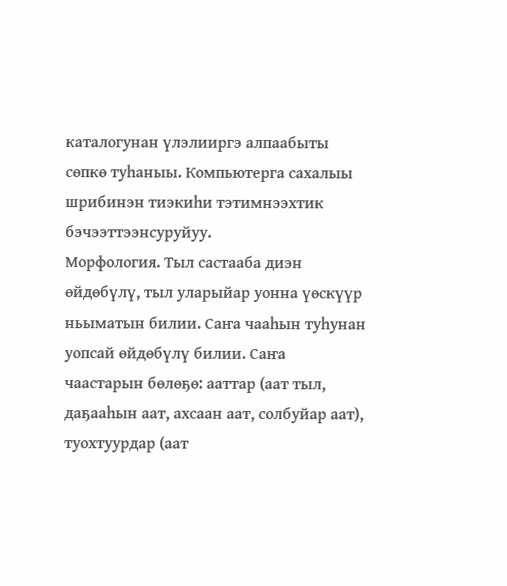каталогунан үлэлииргэ алпаабыты сөпкө туһаныы. Компьютерга сахалыы шрибинэн тиэкиһи тэтимнээхтик бэчээттээнсуруйуу.
Морфология. Тыл састааба диэн өйдөбүлү, тыл уларыйар уонна үөскүүр ньыматын билии. Саҥа чааһын туһунан уопсай өйдөбүлү билии. Саҥа чаастарын бөлөҕө: ааттар (аат тыл, даҕааһын аат, ахсаан аат, солбуйар аат), туохтуурдар (аат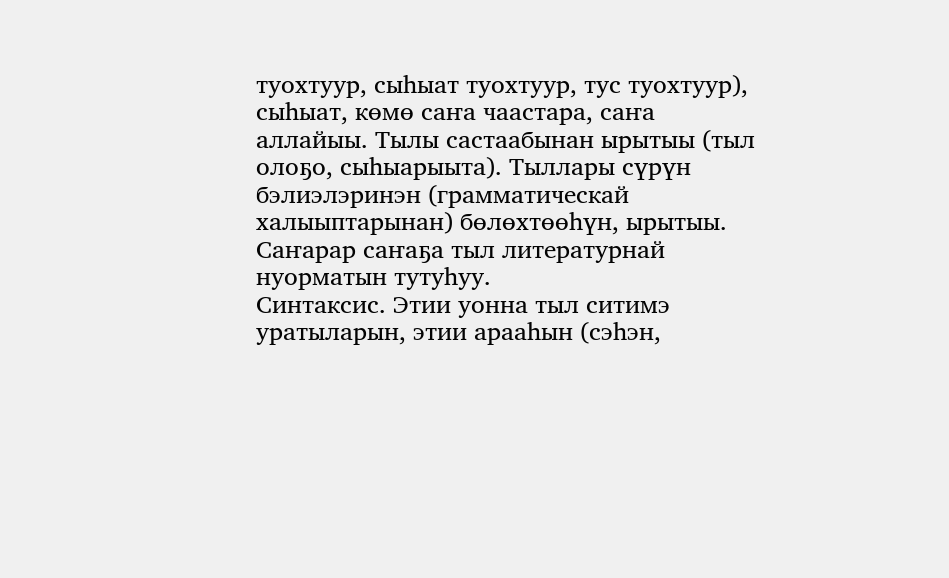туохтуур, сыһыат туохтуур, тус туохтуур), сыһыат, көмө саҥа чаастара, саҥа аллайыы. Тылы састаабынан ырытыы (тыл олоҕо, сыһыарыыта). Тыллары сүрүн бэлиэлэринэн (грамматическай халыыптарынан) бөлөхтөөһүн, ырытыы. Саҥарар саҥаҕа тыл литературнай нуорматын тутуһуу.
Синтаксис. Этии уонна тыл ситимэ уратыларын, этии арааһын (сэһэн,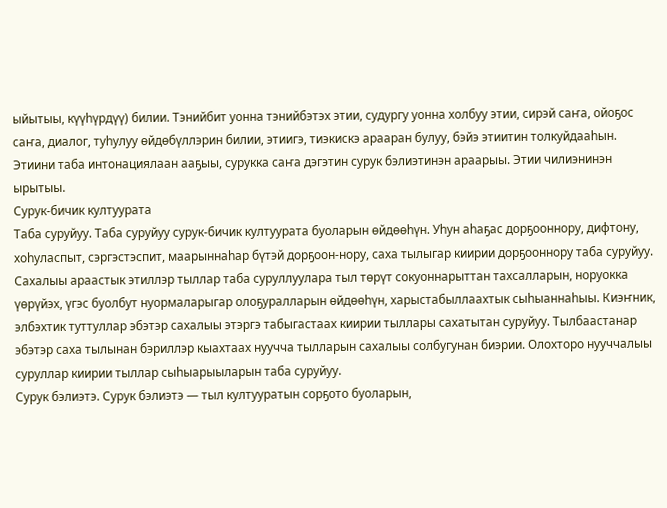ыйытыы, күүһүрдүү) билии. Тэнийбит уонна тэнийбэтэх этии, судургу уонна холбуу этии, сирэй саҥа, ойоҕос саҥа, диалог, туһулуу өйдөбүллэрин билии, этиигэ, тиэкискэ арааран булуу, бэйэ этиитин толкуйдааһын. Этиини таба интонациялаан ааҕыы, сурукка саҥа дэгэтин сурук бэлиэтинэн араарыы. Этии чилиэнинэн ырытыы.
Сурук-бичик култуурата
Таба суруйуу. Таба суруйуу сурук-бичик култуурата буоларын өйдөөһүн. Уһун аһаҕас дорҕооннору, дифтону, хоһуласпыт, сэргэстэспит, маарыннаһар бүтэй дорҕоон-нору, саха тылыгар киирии дорҕооннору таба суруйуу. Сахалыы араастык этиллэр тыллар таба суруллуулара тыл төрүт сокуоннарыттан тахсалларын, норуокка үөрүйэх, үгэс буолбут нуормаларыгар олоҕуралларын өйдөөһүн, харыстабыллаахтык сыһыаннаһыы. Киэҥник, элбэхтик туттуллар эбэтэр сахалыы этэргэ табыгастаах киирии тыллары сахатытан суруйуу. Тылбаастанар эбэтэр саха тылынан бэриллэр кыахтаах нуучча тылларын сахалыы солбугунан биэрии. Олохторо нууччалыы суруллар киирии тыллар сыһыарыыларын таба суруйуу.
Сурук бэлиэтэ. Сурук бэлиэтэ — тыл култууратын сорҕото буоларын,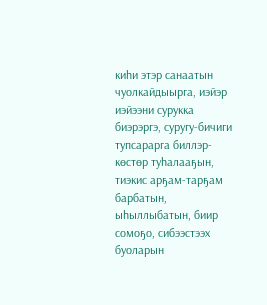киһи этэр санаатын чуолкайдыырга, иэйэр иэйээни сурукка биэрэргэ, суругу-бичиги тупсарарга биллэр-көстөр туһалааҕын, тиэкис арҕам-тарҕам барбатын, ыһыллыбатын, биир сомоҕо, сибээстээх буоларын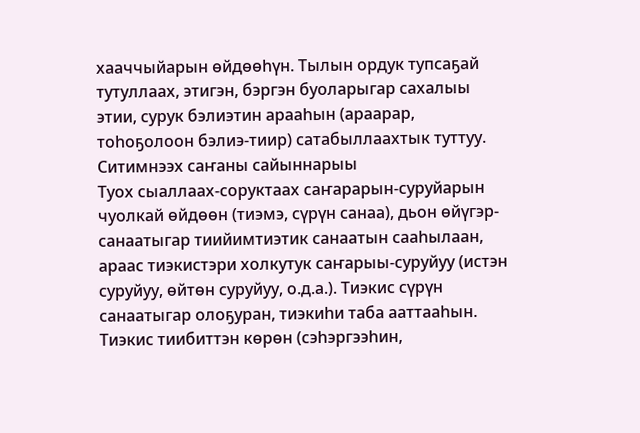хааччыйарын өйдөөһүн. Тылын ордук тупсаҕай тутуллаах, этигэн, бэргэн буоларыгар сахалыы этии, сурук бэлиэтин арааһын (араарар, тоһоҕолоон бэлиэ-тиир) сатабыллаахтык туттуу.
Ситимнээх саҥаны сайыннарыы
Туох сыаллаах-соруктаах саҥарарын-суруйарын чуолкай өйдөөн (тиэмэ, сүрүн санаа), дьон өйүгэр-санаатыгар тиийимтиэтик санаатын сааһылаан, араас тиэкистэри холкутук саҥарыы-суруйуу (истэн суруйуу, өйтөн суруйуу, о.д.а.). Тиэкис сүрүн санаатыгар олоҕуран, тиэкиһи таба ааттааһын. Тиэкис тиибиттэн көрөн (сэһэргээһин,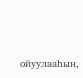ойуулааһын,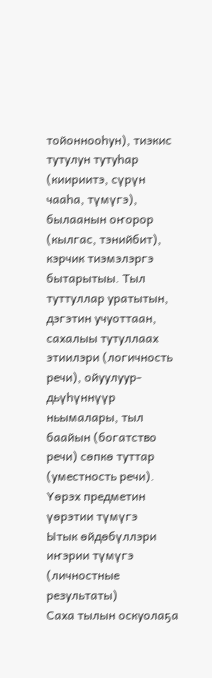тойоннооһун), тиэкис тутулун тутуһар (киириитэ, сүрүн чааһа, түмүгэ), былаанын оҥорор (кылгас, тэнийбит), кэрчик тиэмэлэргэ бытарытыы. Тыл туттуллар уратытын, дэгэтин учуоттаан, сахалыы тутуллаах этиилэри (логичность речи), ойуулуур-дьүһүннүүр ньымалары, тыл баайын (богатство речи) сөпкө туттар (уместность речи).
Үөрэх предметин үөрэтии түмүгэ
Ытык өйдөбүллэри иҥэрии түмүгэ (личностные результаты)
Саха тылын оскуолаҕа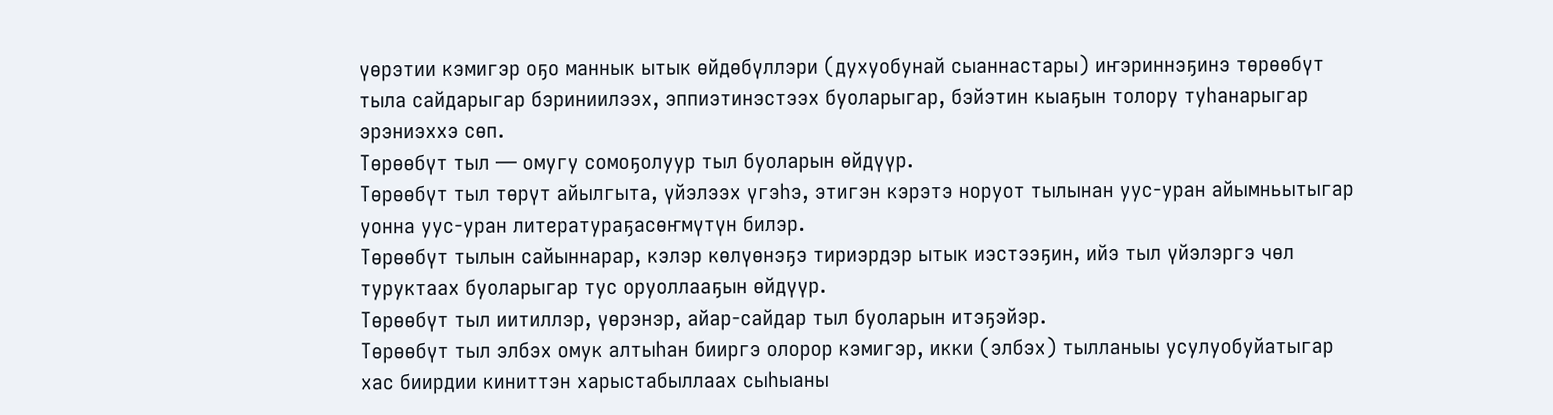үөрэтии кэмигэр оҕо маннык ытык өйдөбүллэри (духуобунай сыаннастары) иҥэриннэҕинэ төрөөбүт тыла сайдарыгар бэриниилээх, эппиэтинэстээх буоларыгар, бэйэтин кыаҕын толору туһанарыгар эрэниэххэ сөп.
Төрөөбүт тыл — омугу сомоҕолуур тыл буоларын өйдүүр.
Төрөөбүт тыл төрүт айылгыта, үйэлээх үгэһэ, этигэн кэрэтэ норуот тылынан уус-уран айымньытыгар уонна уус-уран литератураҕасөҥмүтүн билэр.
Төрөөбүт тылын сайыннарар, кэлэр көлүөнэҕэ тириэрдэр ытык иэстээҕин, ийэ тыл үйэлэргэ чөл туруктаах буоларыгар тус оруоллааҕын өйдүүр.
Төрөөбүт тыл иитиллэр, үөрэнэр, айар-сайдар тыл буоларын итэҕэйэр.
Төрөөбүт тыл элбэх омук алтыһан бииргэ олорор кэмигэр, икки (элбэх) тылланыы усулуобуйатыгар хас биирдии киниттэн харыстабыллаах сыһыаны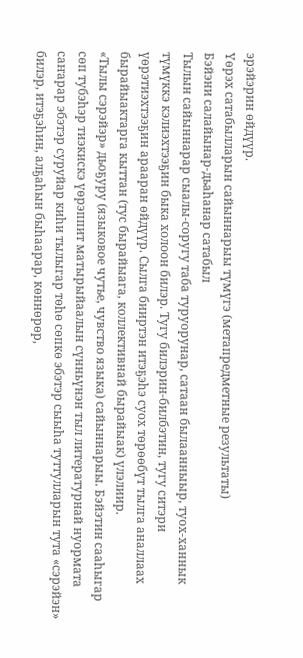эрэйэрин өйдүүр.
Үөрэх сатабылларын сайыннарыы түмүгэ (метапредметные результаты)
Бэйэни салайынар-дьаһанар сатабыл
Тылын сайыннарар сыалы-соругу таба туруорунар, сатаан былаанныыр, туох-ханнык түмүккэ кэлиэхтээҕин быка холоон билэр. Тугу билэрин-билбэтин, тугу ситэри үөрэтиэхтээҕин арааран өйдүүр. Сылга бииртэн итэҕэһэ суох төрөөбүт тылга аналлаах бырайыактарга кыттан (тус бырайыага, коллективнай бырайыак) үлэлиир.
«Тылы сэрэйэр» дьоҕуру (языковое чутье, чувство языка) сайыннарыы. Бэйэтин сааһыгар сөп тубэһэр тиэкискэ үөрэппит матырыйаалын сүнньүнэн тыл литературнай нуормата саҥарар эбэтэр суруйар киһи тылыгар төһө сөпкө эбэтэр сыыһа туттулларын тута «сэрэйэн» билэр, итэҕэһин, алҕаһын быһаарар, көннөрөр,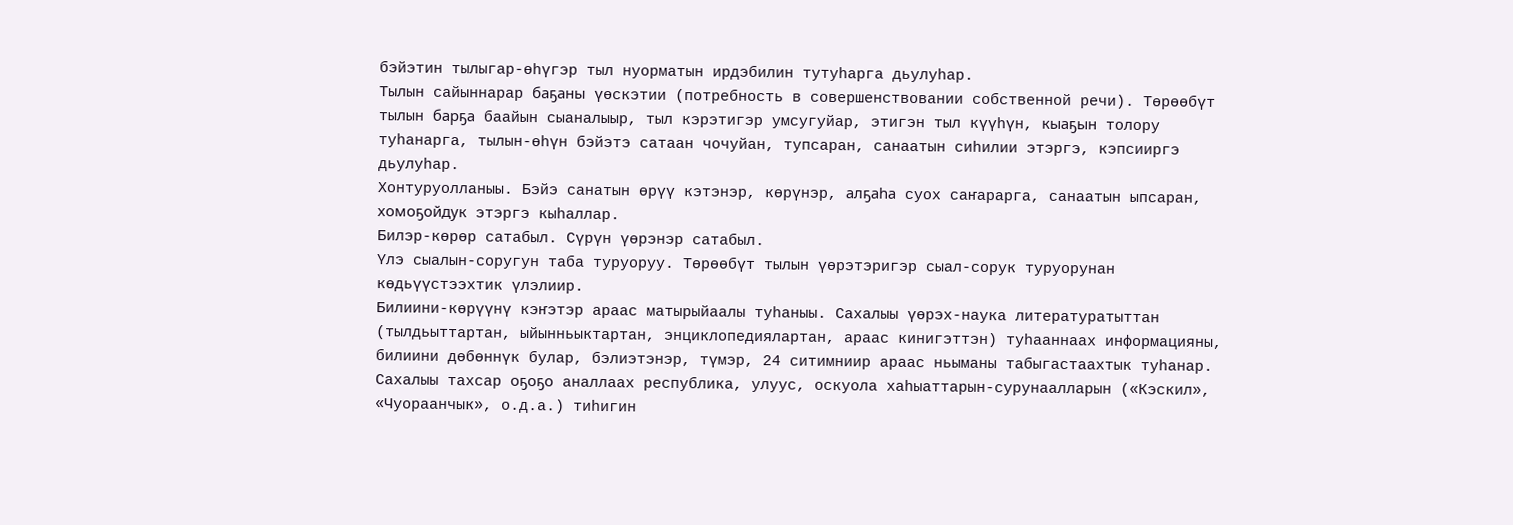бэйэтин тылыгар-өһүгэр тыл нуорматын ирдэбилин тутуһарга дьулуһар.
Тылын сайыннарар баҕаны үөскэтии (потребность в совершенствовании собственной речи). Төрөөбүт тылын барҕа баайын сыаналыыр, тыл кэрэтигэр умсугуйар, этигэн тыл күүһүн, кыаҕын толору туһанарга, тылын-өһүн бэйэтэ сатаан чочуйан, тупсаран, санаатын сиһилии этэргэ, кэпсииргэ дьулуһар.
Хонтуруолланыы. Бэйэ санатын өрүү кэтэнэр, көрүнэр, алҕаһа суох саҥарарга, санаатын ыпсаран, хомоҕойдук этэргэ кыһаллар.
Билэр-көрөр сатабыл. Сүрүн үөрэнэр сатабыл.
Үлэ сыалын-соругун таба туруоруу. Төрөөбүт тылын үөрэтэригэр сыал-сорук туруорунан көдьүүстээхтик үлэлиир.
Билиини-көрүүнү кэҥэтэр араас матырыйаалы туһаныы. Сахалыы үөрэх-наука литературатыттан (тылдьыттартан, ыйынньыктартан, энциклопедиялартан, араас кинигэттэн) туһааннаах информацияны, билиини дөбөннүк булар, бэлиэтэнэр, түмэр, 24 ситимниир араас ньыманы табыгастаахтык туһанар. Сахалыы тахсар оҕоҕо аналлаах республика, улуус, оскуола хаһыаттарын-сурунаалларын («Кэскил», «Чуораанчык», о.д.а.) тиһигин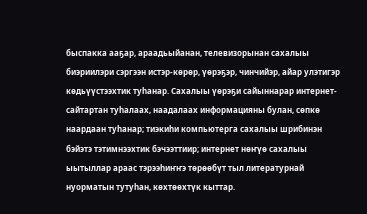быспакка ааҕар, араадьыйанан, телевизорынан сахалыы биэриилэри сэргээн истэр-көрөр, үөрэҕэр, чинчийэр, айар улэтигэр көдьүүстээхтик туһанар. Сахалыы үөрэҕи сайыннарар интернет-сайтартан туһалаах, наадалаах информацияны булан, сөпкө наардаан туһанар; тиэкиһи компьютерга сахалыы шрибинэн бэйэтэ тэтимнээхтик бэчээттиир; интернет нөҥүө сахалыы ыытыллар араас тэрээһиҥҥэ төрөөбүт тыл литературнай нуорматын тутуһан, көхтөөхтүк кыттар.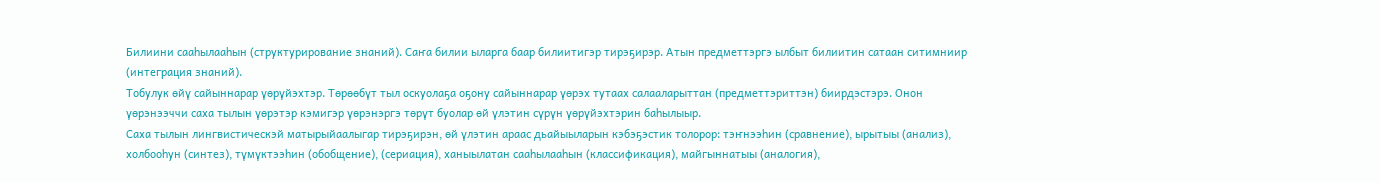Билиини сааһылааһын (структурирование знаний). Саҥа билии ыларга баар билиитигэр тирэҕирэр. Атын предметтэргэ ылбыт билиитин сатаан ситимниир (интеграция знаний).
Тобулук өйү сайыннарар үөрүйэхтэр. Төрөөбүт тыл оскуолаҕа оҕону сайыннарар үөрэх тутаах салааларыттан (предметтэриттэн) биирдэстэрэ. Онон үөрэнээччи саха тылын үөрэтэр кэмигэр үөрэнэргэ төрүт буолар өй үлэтин сүрүн үөрүйэхтэрин баһылыыр.
Саха тылын лингвистическэй матырыйаалыгар тирэҕирэн, өй үлэтин араас дьайыыларын кэбэҕэстик толорор: тэҥнээһин (сравнение), ырытыы (анализ), холбооһун (синтез), түмүктээһин (обобщение), (сериация), ханыылатан сааһылааһын (классификация), майгыннатыы (аналогия),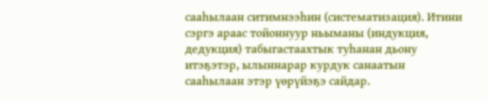сааһылаан ситимнээһин (систематизация). Итини сэргэ араас тойоннуур ньыманы (индукция, дедукция) табыгастаахтык туһанан дьону итэҕэтэр, ылыннарар курдук санаатын сааһылаан этэр үөрүйэҕэ сайдар.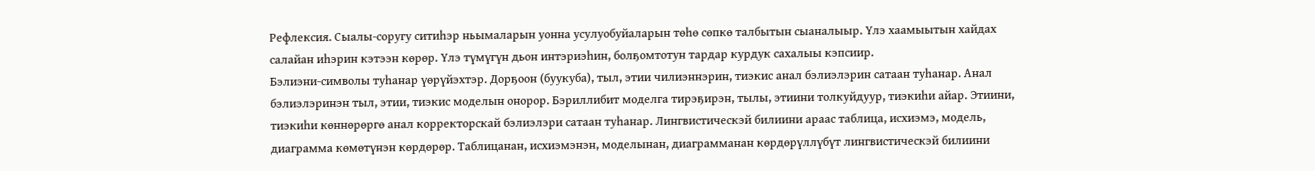Рефлексия. Сыалы-соругу ситиһэр ньымаларын уонна усулуобуйаларын төһө сөпкө талбытын сыаналыыр. Үлэ хаамыытын хайдах салайан иһэрин кэтээн көрөр. Үлэ түмүгүн дьон интэриэһин, болҕомтотун тардар курдук сахалыы кэпсиир.
Бэлиэни-символы туһанар үөрүйэхтэр. Дорҕоон (буукуба), тыл, этии чилиэннэрин, тиэкис анал бэлиэлэрин сатаан туһанар. Анал бэлиэлэринэн тыл, этии, тиэкис моделын онорор. Бэриллибит моделга тирэҕирэн, тылы, этиини толкуйдуур, тиэкиһи айар. Этиини, тиэкиһи көннөрөргө анал корректорскай бэлиэлэри сатаан туһанар. Лингвистическэй билиини араас таблица, исхиэмэ, модель, диаграмма көмөтүнэн көрдөрөр. Таблицанан, исхиэмэнэн, моделынан, диаграмманан көрдөрүллүбүт лингвистическэй билиини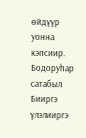өйдүүр уонна кэпсиир.
Бодоруһар сатабыл
Бииргэ үлэлииргэ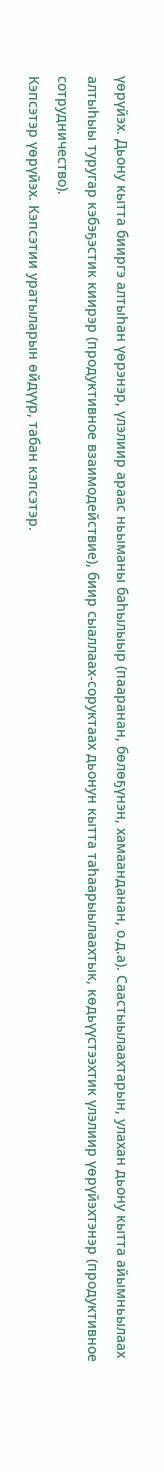үөрүйэх. Дьону кытта бииргэ алтыһан үөрэнэр, үлэлиир араас ньыманы баһылыыр (пааранан, бөлөҕүнэн, хамаанданан, о.д.а). Саастыылаахтарын, улахан дьону кытта айымньылаах алтыһыы туругар кэбэҕэстик киирэр (продуктивное взаимодействие), биир сыаллаах-соруктаах дьонун кытта таһаарыылаахтык, көдьүүстээхтик үлэлиир үөрүйэхтэнэр (продуктивное сотрудничество).
Кэпсэтэр үөрүйэх. Кэпсэтии уратыларын өйдүүр, табан кэпсэтэр.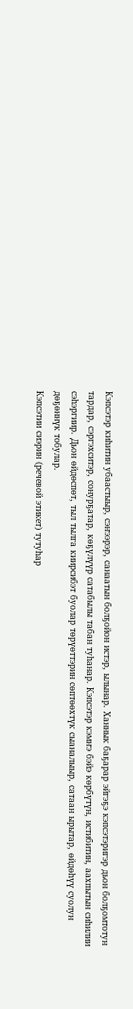Кэпсэтэр киһитин убаастыыр, сэҥээрэр, санаатын болҕойон истэр, ылынар. Ханнык баҕарар эйгэҕэ кэпсэтэригэр дьон болҕомтотун тардар, сэргэхситэр, сонурҕатар, көҕүлүүр сатабылы табан туһанар. Кэпсэтэр кэмҥэ бэйэ көрбүтүн, истибитин, аахпытын сиһилии сэһэргиир. Дьон өйдөспөт, тыл тылга киирсибэт буолар төрүөттэрин сөптөөхтүк сыаналыыр, сатаан ырытар, өйдөһүү суолун дөҕөннүк тобулар.
Кэпсэтии сиэрин (речевой этикет) тутуһар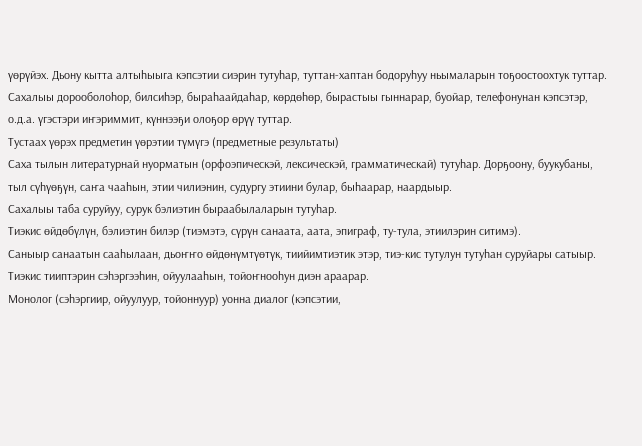үөрүйэх. Дьону кытта алтыһыыга кэпсэтии сиэрин тутуһар, туттан-хаптан бодоруһуу ньымаларын тоҕоостоохтук туттар.
Сахалыы дорооболоһор, билсиһэр, быраһаайдаһар, көрдөһөр, бырастыы гыннарар, буойар, телефонунан кэпсэтэр, о.д.а. үгэстэри иҥэриммит, күннээҕи олоҕор өрүү туттар.
Тустаах үөрэх предметин үөрэтии түмүгэ (предметные результаты)
Саха тылын литературнай нуорматын (орфоэпическэй, лексическэй, грамматическай) тутуһар. Дорҕоону, буукубаны, тыл сүһүөҕүн, саҥа чааһын, этии чилиэнин, судургу этиини булар, быһаарар, наардыыр.
Сахалыы таба суруйуу, сурук бэлиэтин быраабылаларын тутуһар.
Тиэкис өйдөбүлүн, бэлиэтин билэр (тиэмэтэ, сүрүн санаата, аата, эпиграф, ту-тула, этиилэрин ситимэ).
Саныыр санаатын сааһылаан, дьоҥҥо өйдөнүмтүөтүк, тиийимтиэтик этэр, тиэ-кис тутулун тутуһан суруйары сатыыр.
Тиэкис тииптэрин сэһэргээһин, ойуулааһын, тойоҥнооһун диэн араарар.
Монолог (сэһэргиир, ойуулуур, тойоннуур) уонна диалог (кэпсэтии,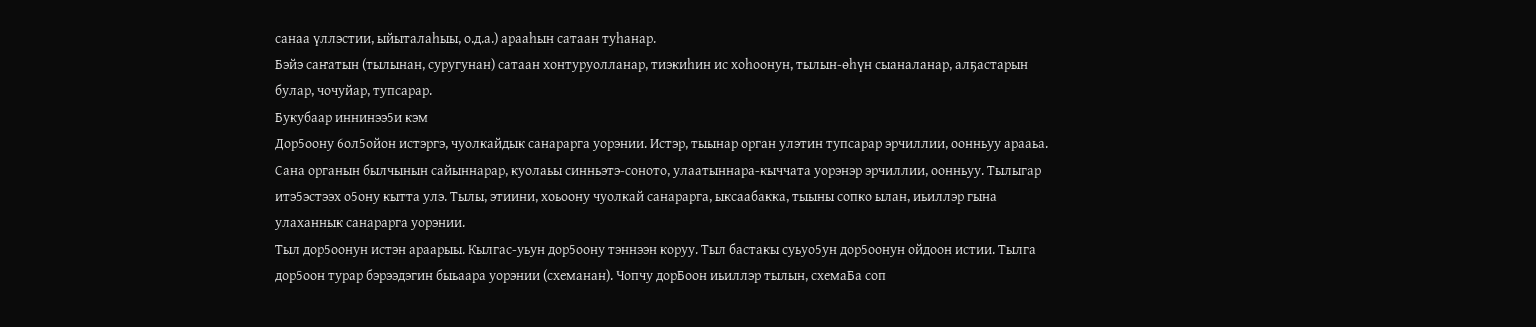санаа үллэстии, ыйыталаһыы, о.д.а.) арааһын сатаан туһанар.
Бэйэ саҥатын (тылынан, суругунан) сатаан хонтуруолланар, тиэкиһин ис хоһоонун, тылын-өһүн сыаналанар, алҕастарын булар, чочуйар, тупсарар.
Букубаар иннинээ5и кэм
Дор5оону 6ол5ойон истэргэ, чуолкайдык санарарга уорэнии. Истэр, тыынар орган улэтин тупсарар эрчиллии, оонньуу арааьа. Сана органын былчынын сайыннарар, куолаьы синньэтэ-соното, улаатыннара-кыччата уорэнэр эрчиллии, оонньуу. Тылыгар итэ5эстээх о5ону кытта улэ. Тылы, этиини, хоьоону чуолкай санарарга, ыксаабакка, тыыны сопко ылан, иьиллэр гына улаханнык санарарга уорэнии.
Тыл дор5оонун истэн араарыы. Кылгас-уьун дор5оону тэннээн коруу. Тыл бастакы суьуо5ун дор5оонун ойдоон истии. Тылга дор5оон турар бэрээдэгин быьаара уорэнии (схеманан). Чопчу дорБоон иьиллэр тылын, схемаБа соп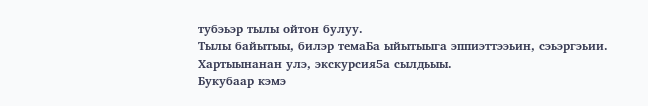тубэьэр тылы ойтон булуу.
Тылы байытыы, билэр темаБа ыйытыыга эппиэттээьин, сэьэргэьии. Хартыынанан улэ, экскурсия5а сылдьыы.
Букубаар кэмэ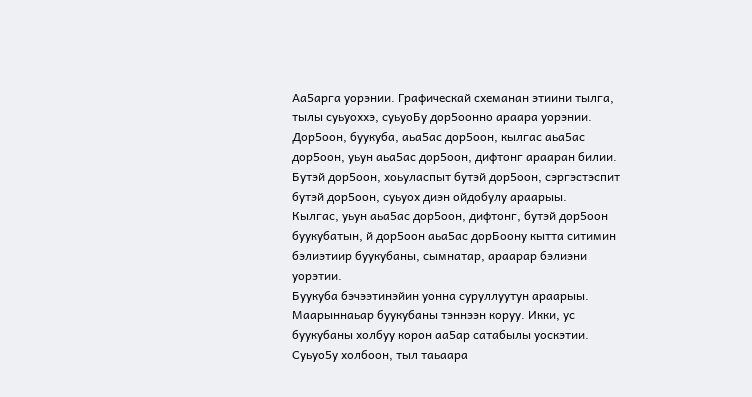Аа5арга уорэнии. Графическай схеманан этиини тылга, тылы суьуоххэ, суьуоБу дор5оонно араара уорэнии. Дор5оон, буукуба, аьа5ас дор5оон, кылгас аьа5ас дор5оон, уьун аьа5ас дор5оон, дифтонг арааран билии. Бутэй дор5оон, хоьуласпыт бутэй дор5оон, сэргэстэспит бутэй дор5оон, суьуох диэн ойдобулу араарыы.
Кылгас, уьун аьа5ас дор5оон, дифтонг, бутэй дор5оон буукубатын, й дор5оон аьа5ас дорБоону кытта ситимин бэлиэтиир буукубаны, сымнатар, араарар бэлиэни уорэтии.
Буукуба бэчээтинэйин уонна суруллуутун араарыы. Маарыннаьар буукубаны тэннээн коруу. Икки, ус буукубаны холбуу корон аа5ар сатабылы уоскэтии. Суьуо5у холбоон, тыл таьаара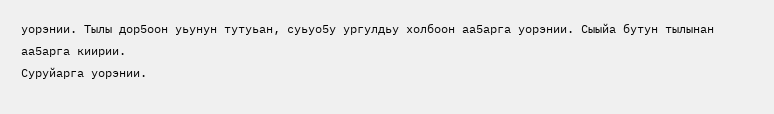уорэнии. Тылы дор5оон уьунун тутуьан, суьуо5у ургулдьу холбоон аа5арга уорэнии. Сыыйа бутун тылынан аа5арга киирии.
Суруйарга уорэнии.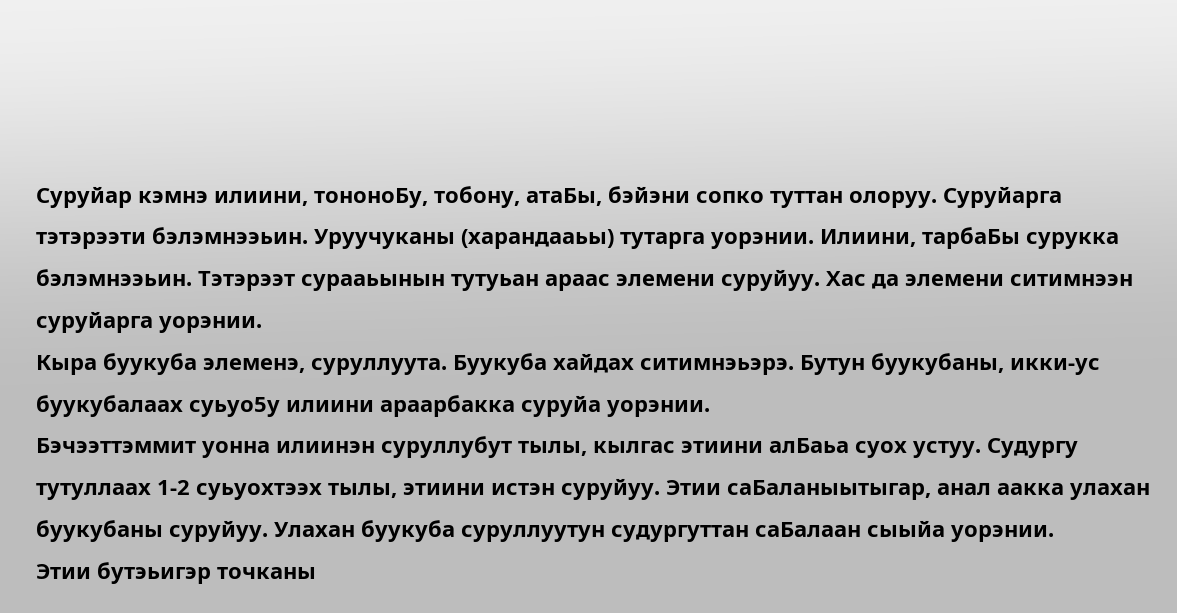Суруйар кэмнэ илиини, тононоБу, тобону, атаБы, бэйэни сопко туттан олоруу. Суруйарга тэтэрээти бэлэмнээьин. Уруучуканы (харандааьы) тутарга уорэнии. Илиини, тарбаБы сурукка бэлэмнээьин. Тэтэрээт сурааьынын тутуьан араас элемени суруйуу. Хас да элемени ситимнээн суруйарга уорэнии.
Кыра буукуба элеменэ, суруллуута. Буукуба хайдах ситимнэьэрэ. Бутун буукубаны, икки-ус буукубалаах суьуо5у илиини араарбакка суруйа уорэнии.
Бэчээттэммит уонна илиинэн суруллубут тылы, кылгас этиини алБаьа суох устуу. Судургу тутуллаах 1-2 суьуохтээх тылы, этиини истэн суруйуу. Этии саБаланыытыгар, анал аакка улахан буукубаны суруйуу. Улахан буукуба суруллуутун судургуттан саБалаан сыыйа уорэнии.
Этии бутэьигэр точканы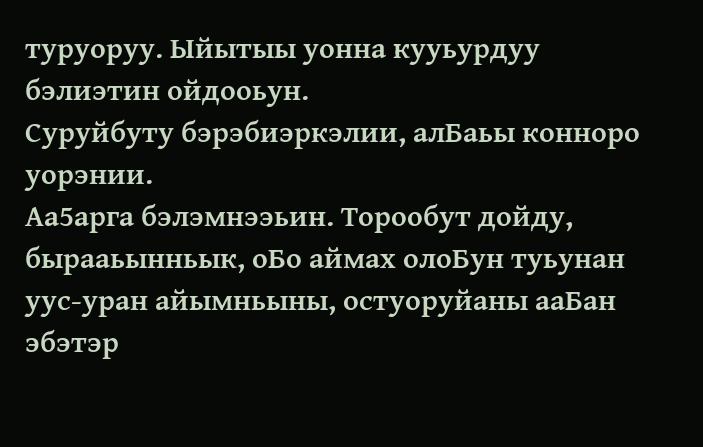туруоруу. Ыйытыы уонна кууьурдуу бэлиэтин ойдооьун.
Суруйбуту бэрэбиэркэлии, алБаьы конноро уорэнии.
Аа5арга бэлэмнээьин. Торообут дойду, бырааьынньык, оБо аймах олоБун туьунан уус-уран айымньыны, остуоруйаны ааБан эбэтэр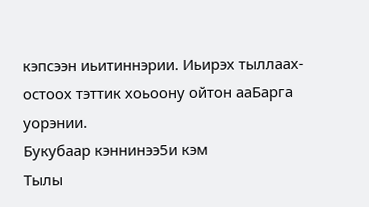кэпсээн иьитиннэрии. Иьирэх тыллаах-остоох тэттик хоьоону ойтон ааБарга уорэнии.
Букубаар кэннинээ5и кэм
Тылы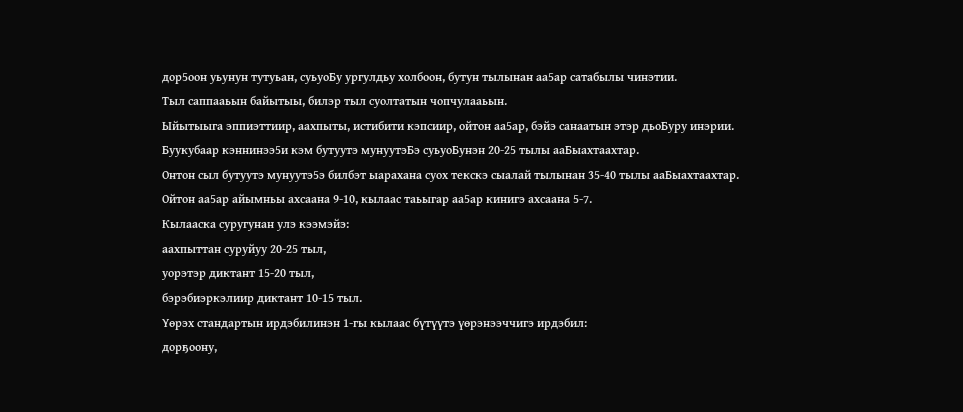дор5оон уьунун тутуьан, суьуоБу ургулдьу холбоон, бутун тылынан аа5ар сатабылы чинэтии.
Тыл саппааьын байытыы, билэр тыл суолтатын чопчулааьын.
Ыйытыыга эппиэттиир, аахпыты, истибити кэпсиир, ойтон аа5ар, бэйэ санаатын этэр дьоБуру инэрии.
Буукубаар кэннинээ5и кэм бутуутэ мунуутэБэ суьуоБунэн 20-25 тылы ааБыахтаахтар.
Онтон сыл бутуутэ мунуутэ5э билбэт ыарахана суох текскэ сыалай тылынан 35-40 тылы ааБыахтаахтар.
Ойтон аа5ар айымньы ахсаана 9-10, кылаас таьыгар аа5ар кинигэ ахсаана 5-7.
Кылааска суругунан улэ кээмэйэ:
аахпыттан суруйуу 20-25 тыл,
уорэтэр диктант 15-20 тыл,
бэрэбиэркэлиир диктант 10-15 тыл.
Yөрэх стандартын ирдэбилинэн 1-гы кылаас бүтүүтэ үөрэнээччигэ ирдэбил:
дорҕоону,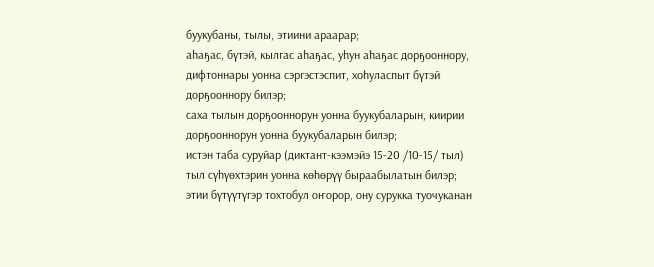буукубаны, тылы, этиини араарар;
аһаҕас, бүтэй, кылгас аһаҕас, уһун аһаҕас дорҕооннору, дифтоннары уонна сэргэстэспит, хоһуласпыт бүтэй дорҕооннору билэр;
саха тылын дорҕооннорун уонна буукубаларын, киирии дорҕооннорун уонна буукубаларын билэр;
истэн таба суруйар (диктант-кээмэйэ 15-20 /10-15/ тыл)
тыл сүhүөхтэрин уонна көһөрүү быраабылатын билэр;
этии бүтүүтүгэр тохтобул оҥорор, ону сурукка туочуканан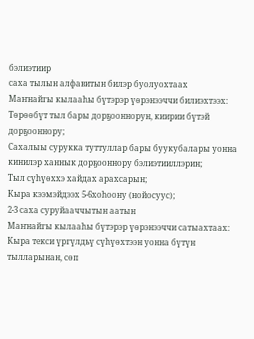бэлиэтиир
саха тылын алфавитын билэр буолуохтаах
Маҥнайгы кылааһы бүтэрэр үөрэнээччи билиэхтээх:
Төрөөбүт тыл бары дорҕооннорун, киирии бүтэй дорҕооннору;
Сахалыы сурукка туттуллар бары буукубалары уонна кинилэр ханнык дорҕооннору бэлиэтииллэрин;
Тыл сүһүөххэ хайдах арахсарын;
Кыра кээмэйдээх 5-6хоһоону (нойосуус);
2-3 саха суруйааччытын аатын
Маҥнайгы кылааһы бүтэрэр үөрэнээччи сатыахтаах:
Кыра текси үргүлдьү сүhүөхтээн уонна бүтүн тылларынан, сөп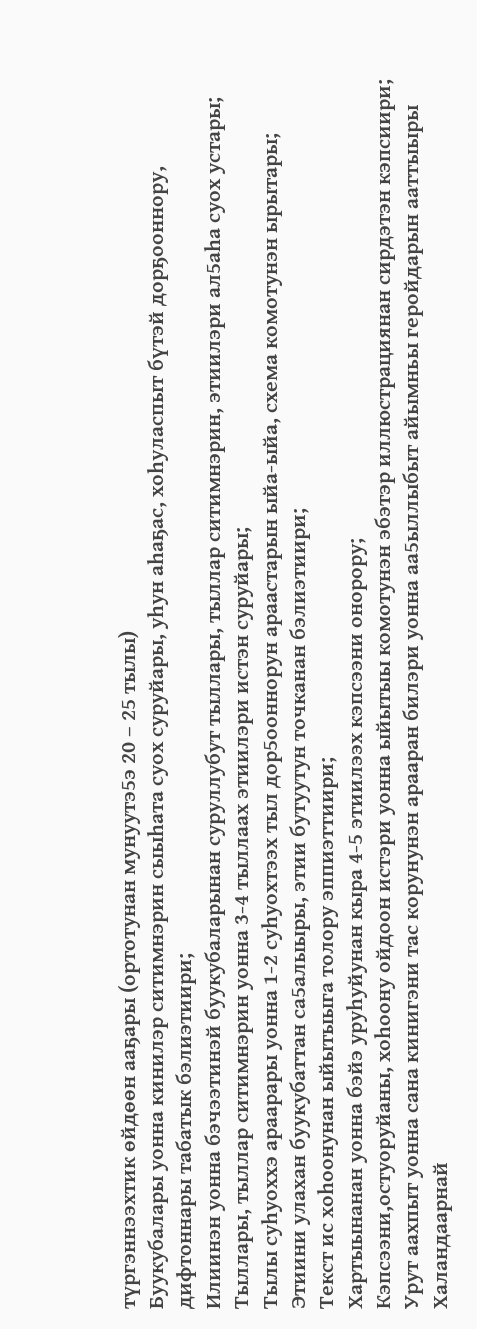түргэннээхтик өйдөөн ааҕары (ортотунан мунуутэ5э 20 – 25 тылы)
Буукубалары уонна кинилэр ситимнэрин сыыһата суох суруйары, уһун аһаҕас, хоһуласпыт бүтэй дорҕооннору, дифтоннары табатык бэлиэтиири;
Илиинэн уонна бэчээтинэй буукубаларынан суруллубут тыллары, тыллар ситимнэрин, этиилэри ал5аhа суох устары;
Тыллары, тыллар ситимнэрин уонна 3-4 тыллаах этиилэри истэн суруйары;
Тылы суhуоххэ араарары уонна 1-2 суhуохтээх тыл дор5ооннорун араастарын ыйа-ыйа, схема комотунэн ырытары;
Этиини улахан буукубаттан са5алыыры, этии бутуутун точканан бэлиэтиири;
Текст ис хоhоонунан ыйытыыга толору эппиэттиири;
Хартыынанан уонна бэйэ уруhуйунан кыра 4-5 этиилээх кэпсээни онорору;
Кэпсээни,остуоруйаны, хоhоону ойдоон истэри уонна ыйытыы комотунэн эбэтэр иллюстрациянан сирдэтэн кэпсиири;
Урут аахпыт уонна сана кинигэни тас корунунэн арааран билэри уонна аа5ыллыбыт айымньы геройдарын ааттыыры
Халандаарнай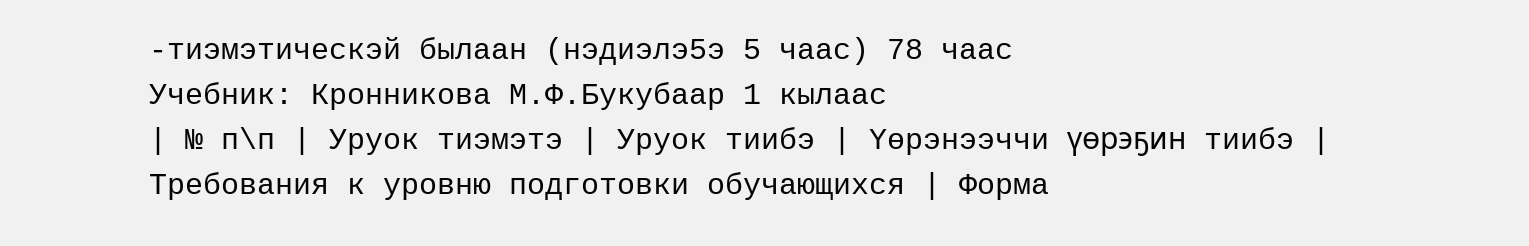-тиэмэтическэй былаан (нэдиэлэ5э 5 чаас) 78 чаас
Учебник: Кронникова М.Ф.Букубаар 1 кылаас
| № п\п | Уруок тиэмэтэ | Уруок тиибэ | Үөрэнээччи үөрэҕин тиибэ | Требования к уровню подготовки обучающихся | Форма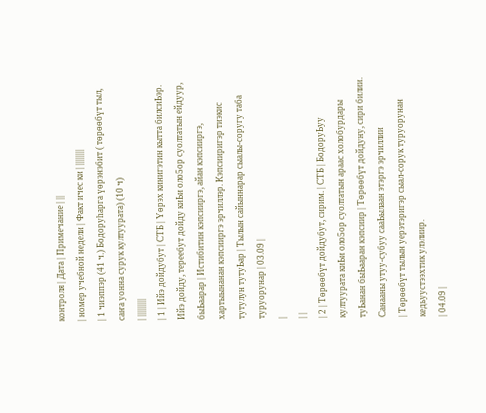контроля | Дата | Примечание | ||
| номер учебной недели | Факт ичес ки | ||||||||
| 1 чиэппэр (41 ч.) Бодоруһарга үөрэнэбит ( төрөөбүт тыл, саҥа уонна сурук култуурата) (10 ч)
| |||||||||
| 1 | Ийэ дойдубут | СТБ | Үѳрэх кинигэтин кытта билсиЬэр. Ийэ дойду, тереебут дойду киЬи оло5ор суолтатын ейдуур, быЬаарар | Истибитин кэпсииргэ, айан кэпсииргэ, хартыынанан кэпсииргэ эрчиллэр. Кэпсииригэр тиэкис тутулун тутуЬар | Тылын сайыннарар сыалы-соругу таба туруорунар | 03.09 |
|
| |
| 2 | Төрөөбүт дойдубут, сирим. | СТБ | БодоруЬуу култуурата киЬи оло5ор суолтатын араас холобурдары туЬанан быЬааран кэпсиир | Төрөөбүт дойдуну, сири билии. Санааны утуу-субуу сааЬылаан этэргэ эрчиллии
| Төрөөбүт тылын уерэтэригэр сыал-сорук туруорунан кедьуустээхтик улэлиир.
| 04.09 |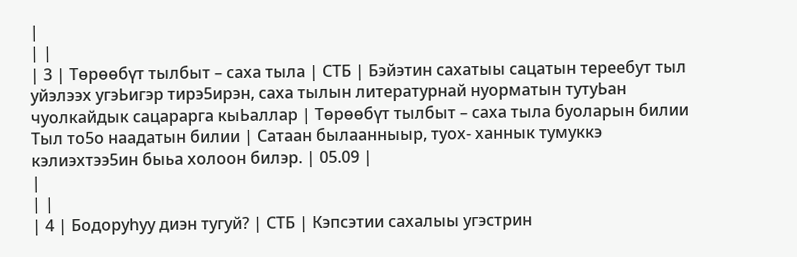|
| |
| 3 | Төрөөбүт тылбыт – саха тыла | СТБ | Бэйэтин сахатыы сацатын тереебут тыл уйэлээх угэЬигэр тирэ5ирэн, саха тылын литературнай нуорматын тутуЬан чуолкайдык сацарарга кыЬаллар | Төрөөбүт тылбыт – саха тыла буоларын билии Тыл то5о наадатын билии | Сатаан былаанныыр, туох- ханнык тумуккэ кэлиэхтээ5ин быьа холоон билэр. | 05.09 |
|
| |
| 4 | Бодоруһуу диэн тугуй? | СТБ | Кэпсэтии сахалыы угэстрин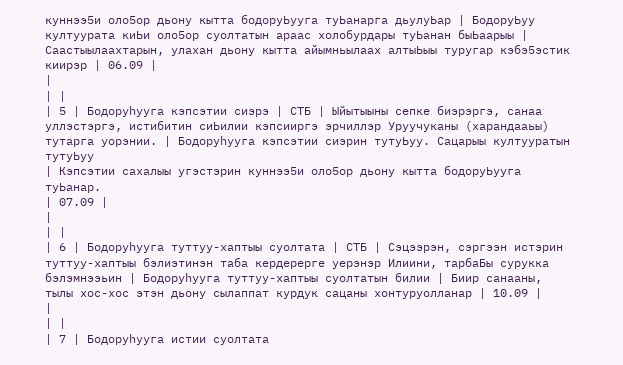куннээ5и оло5ор дьону кытта бодоруЬууга туЬанарга дьулуЬар | БодоруЬуу култуурата киЬи оло5ор суолтатын араас холобурдары туЬанан быЬаарыы | Саастыылаахтарын, улахан дьону кытта айымньылаах алтыЬыы туругар кэбэ5эстик киирэр | 06.09 |
|
| |
| 5 | Бодоруһууга кэпсэтии сиэрэ | СТБ | Ыйытыыны сепке биэрэргэ, санаа уллэстэргэ, истибитин сиЬилии кэпсииргэ эрчиллэр Уруучуканы (харандааьы) тутарга уорэнии. | Бодоруһууга кэпсэтии сиэрин тутуЬуу. Сацарыы култууратын тутуЬуу
| Кэпсэтии сахалыы угэстэрин куннээ5и оло5ор дьону кытта бодоруЬууга туЬанар.
| 07.09 |
|
| |
| 6 | Бодоруһууга туттуу-хаптыы суолтата | СТБ | Сэцээрэн, сэргээн истэрин туттуу-хаптыы бэлиэтинэн таба кердерерге уерэнэр Илиини, тарбаБы сурукка бэлэмнээьин | Бодоруһууга туттуу-хаптыы суолтатын билии | Биир санааны, тылы хос-хос этэн дьону сылаппат курдук сацаны хонтуруолланар | 10.09 |
|
| |
| 7 | Бодоруһууга истии суолтата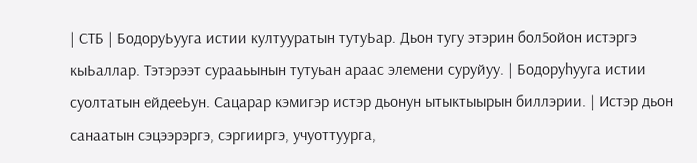| СТБ | БодоруЬууга истии култууратын тутуЬар. Дьон тугу этэрин бол5ойон истэргэ кыЬаллар. Тэтэрээт сурааьынын тутуьан араас элемени суруйуу. | Бодоруһууга истии суолтатын ейдееЬун. Сацарар кэмигэр истэр дьонун ытыктыырын биллэрии. | Истэр дьон санаатын сэцээрэргэ, сэргииргэ, учуоттуурга,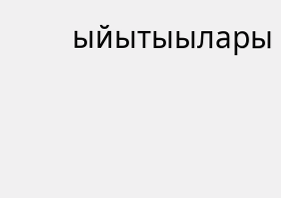ыйытыылары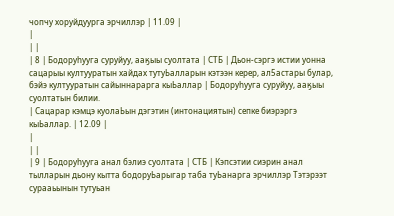чопчу хоруйдуурга эрчиллэр | 11.09 |
|
| |
| 8 | Бодоруһууга суруйуу, ааӄыы суолтата | СТБ | Дьон-сэргэ истии уонна сацарыы култууратын хайдах тутуЬалларын кэтээн керер, ал5астары булар, бэйэ култууратын сайыннарарга кыЬаллар | Бодоруһууга суруйуу, ааӄыы суолтатын билии.
| Сацарар кэмцэ куолаЬын дэгэтин (интонациятын) сепке биэрэргэ кыЬаллар. | 12.09 |
|
| |
| 9 | Бодоруһууга анал бэлиэ суолтата | СТБ | Кэпсэтии сиэрин анал тылларын дьону кытта бодоруЬарыгар таба туЬанарга эрчиллэр Тэтэрээт сурааьынын тутуьан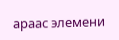араас элемени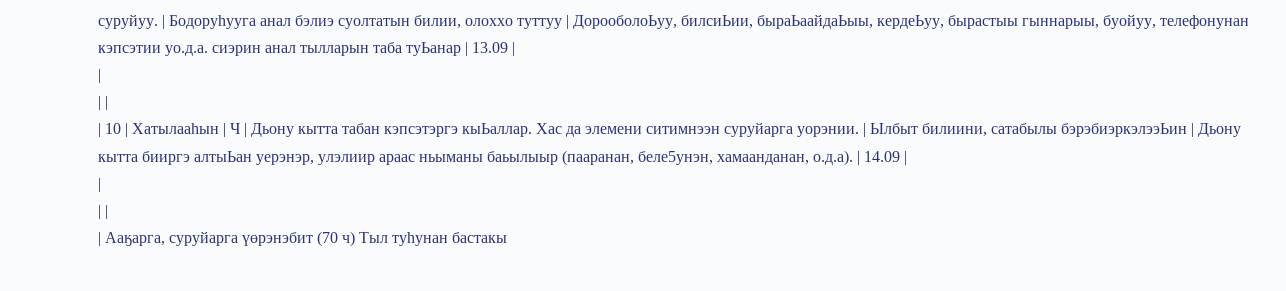суруйуу. | Бодоруһууга анал бэлиэ суолтатын билии, олоххо туттуу | ДорооболоЬуу, билсиЬии, быраЬаайдаЬыы, кердеЬуу, бырастыы гыннарыы, буойуу, телефонунан кэпсэтии уо.д.а. сиэрин анал тылларын таба туЬанар | 13.09 |
|
| |
| 10 | Хатылааһын | Ч | Дьону кытта табан кэпсэтэргэ кыЬаллар. Хас да элемени ситимнээн суруйарга уорэнии. | Ылбыт билиини, сатабылы бэрэбиэркэлээЬин | Дьону кытта бииргэ алтыЬан уерэнэр, улэлиир араас ньыманы баьылыыр (пааранан, беле5унэн, хамаанданан, о.д.а). | 14.09 |
|
| |
| Ааӄарга, суруйарга үөрэнэбит (70 ч) Тыл туһунан бастакы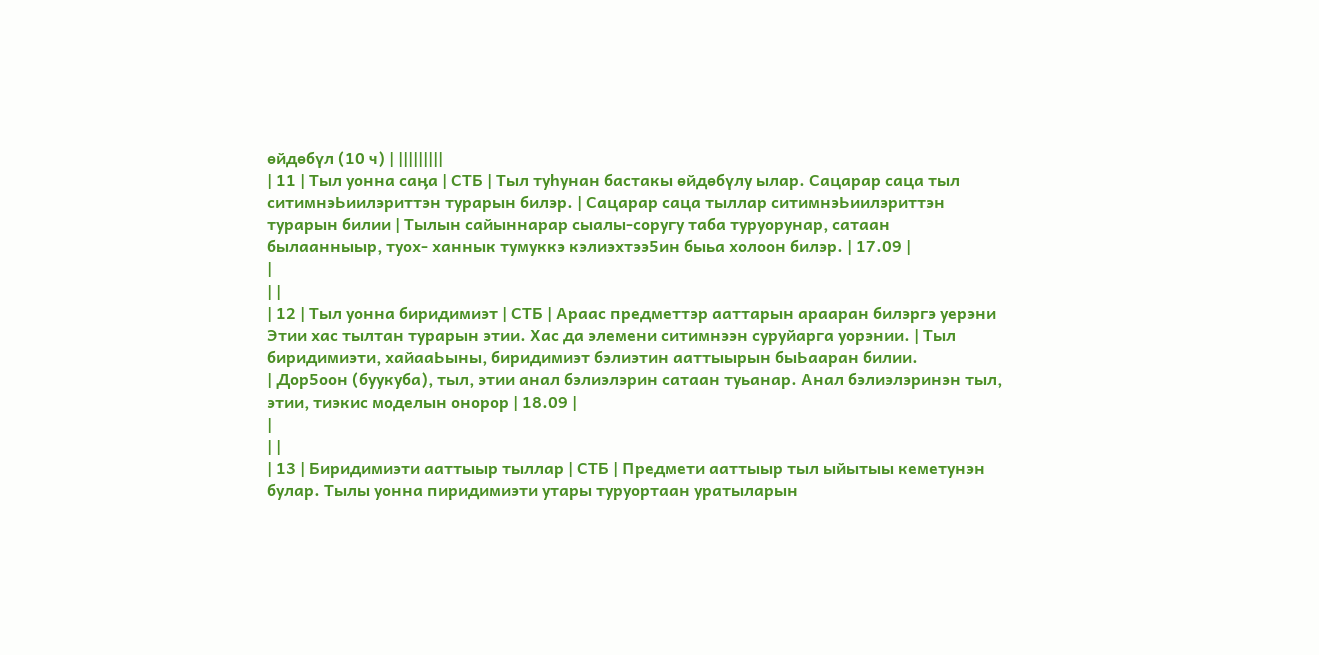өйдөбүл (10 ч) | |||||||||
| 11 | Тыл уонна саӊа | СТБ | Тыл туһунан бастакы өйдөбүлу ылар. Сацарар саца тыл ситимнэЬиилэриттэн турарын билэр. | Сацарар саца тыллар ситимнэЬиилэриттэн турарын билии | Тылын сайыннарар сыалы-соругу таба туруорунар, сатаан былаанныыр, туох- ханнык тумуккэ кэлиэхтээ5ин быьа холоон билэр. | 17.09 |
|
| |
| 12 | Тыл уонна биридимиэт | СТБ | Араас предметтэр ааттарын арааран билэргэ уерэни Этии хас тылтан турарын этии. Хас да элемени ситимнээн суруйарга уорэнии. | Тыл биридимиэти, хайааЬыны, биридимиэт бэлиэтин ааттыырын быЬааран билии.
| Дор5оон (буукуба), тыл, этии анал бэлиэлэрин сатаан туьанар. Анал бэлиэлэринэн тыл, этии, тиэкис моделын онорор | 18.09 |
|
| |
| 13 | Биридимиэти ааттыыр тыллар | СТБ | Предмети ааттыыр тыл ыйытыы кеметунэн булар. Тылы уонна пиридимиэти утары туруортаан уратыларын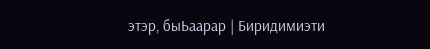этэр, быЬаарар | Биридимиэти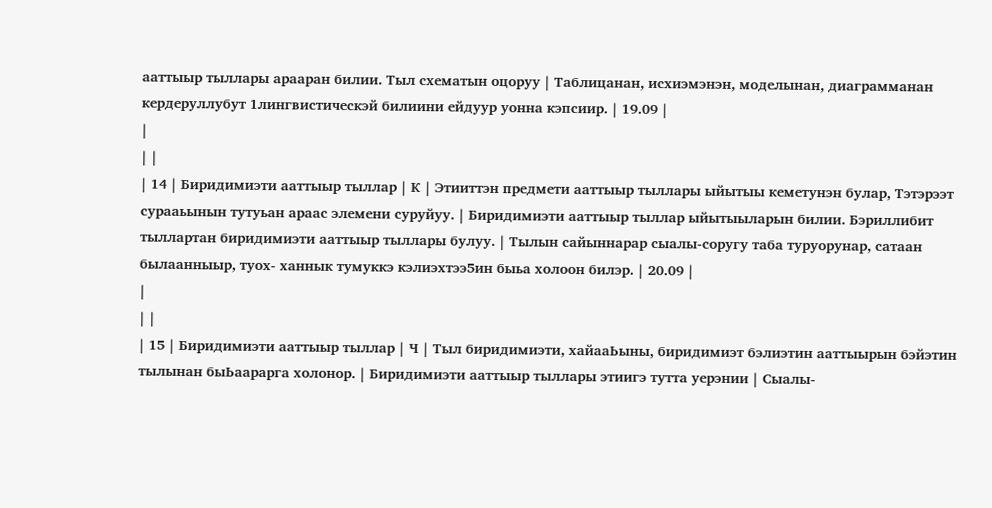ааттыыр тыллары арааран билии. Тыл схематын оцоруу | Таблицанан, исхиэмэнэн, моделынан, диаграмманан кердеруллубут 1лингвистическэй билиини ейдуур уонна кэпсиир. | 19.09 |
|
| |
| 14 | Биридимиэти ааттыыр тыллар | К | Этииттэн предмети ааттыыр тыллары ыйытыы кеметунэн булар, Тэтэрээт сурааьынын тутуьан араас элемени суруйуу. | Биридимиэти ааттыыр тыллар ыйытыыларын билии. Бэриллибит тыллартан биридимиэти ааттыыр тыллары булуу. | Тылын сайыннарар сыалы-соругу таба туруорунар, сатаан былаанныыр, туох- ханнык тумуккэ кэлиэхтээ5ин быьа холоон билэр. | 20.09 |
|
| |
| 15 | Биридимиэти ааттыыр тыллар | Ч | Тыл биридимиэти, хайааЬыны, биридимиэт бэлиэтин ааттыырын бэйэтин тылынан быЬаарарга холонор. | Биридимиэти ааттыыр тыллары этиигэ тутта уерэнии | Сыалы-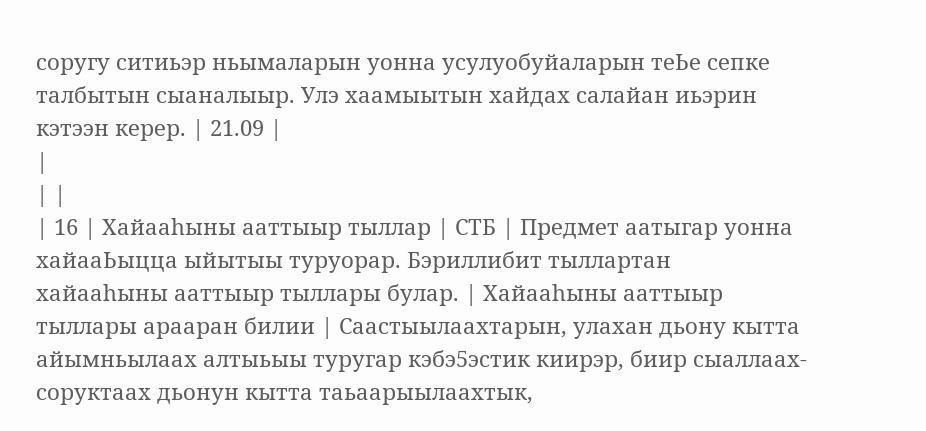соругу ситиьэр ньымаларын уонна усулуобуйаларын теЬе сепке талбытын сыаналыыр. Улэ хаамыытын хайдах салайан иьэрин кэтээн керер. | 21.09 |
|
| |
| 16 | Хайааһыны ааттыыр тыллар | СТБ | Предмет аатыгар уонна хайааЬыцца ыйытыы туруорар. Бэриллибит тыллартан хайааһыны ааттыыр тыллары булар. | Хайааһыны ааттыыр тыллары арааран билии | Саастыылаахтарын, улахан дьону кытта айымньылаах алтыьыы туругар кэбэ5эстик киирэр, биир сыаллаах-соруктаах дьонун кытта таьаарыылаахтык,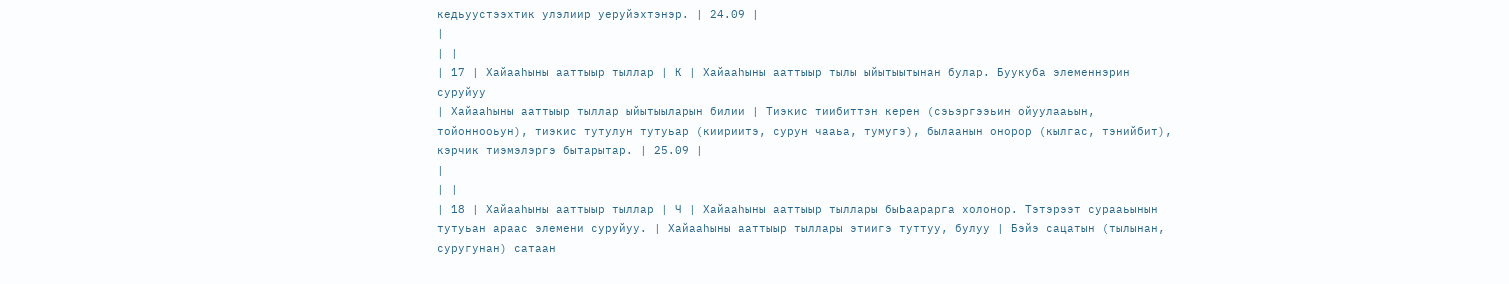кедьуустээхтик улэлиир уеруйэхтэнэр. | 24.09 |
|
| |
| 17 | Хайааһыны ааттыыр тыллар | К | Хайааһыны ааттыыр тылы ыйытыытынан булар. Буукуба элеменнэрин суруйуу
| Хайааһыны ааттыыр тыллар ыйытыыларын билии | Тиэкис тиибиттэн керен (сэьэргээьин ойуулааьын, тойоннооьун), тиэкис тутулун тутуьар (киириитэ, сурун чааьа, тумугэ), былаанын онорор (кылгас, тэнийбит), кэрчик тиэмэлэргэ бытарытар. | 25.09 |
|
| |
| 18 | Хайааһыны ааттыыр тыллар | Ч | Хайааһыны ааттыыр тыллары быЬаарарга холонор. Тэтэрээт сурааьынын тутуьан араас элемени суруйуу. | Хайааһыны ааттыыр тыллары этиигэ туттуу, булуу | Бэйэ сацатын (тылынан, суругунан) сатаан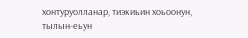хонтуруолланар, тиэкиьин хоьоонун, тылын-еьун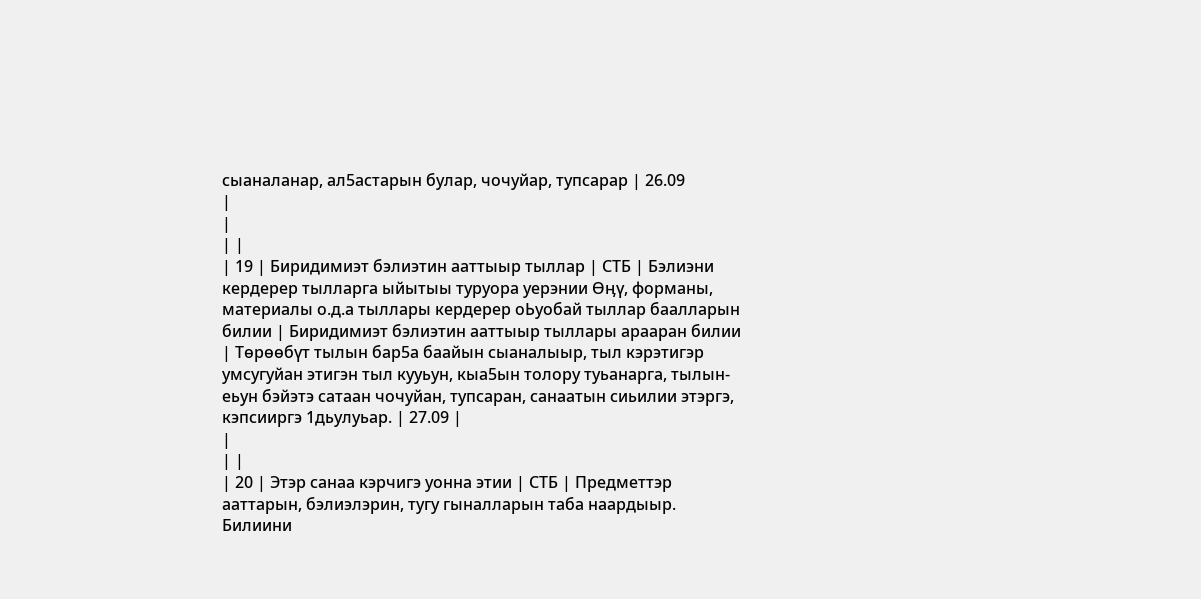сыаналанар, ал5астарын булар, чочуйар, тупсарар | 26.09
|
|
| |
| 19 | Биридимиэт бэлиэтин ааттыыр тыллар | СТБ | Бэлиэни кердерер тылларга ыйытыы туруора уерэнии Ɵӊү, форманы, материалы о.д.а тыллары кердерер оЬуобай тыллар баалларын билии | Биридимиэт бэлиэтин ааттыыр тыллары арааран билии | Төрөөбүт тылын бар5а баайын сыаналыыр, тыл кэрэтигэр умсугуйан этигэн тыл кууьун, кыа5ын толору туьанарга, тылын-еьун бэйэтэ сатаан чочуйан, тупсаран, санаатын сиьилии этэргэ, кэпсииргэ 1дьулуьар. | 27.09 |
|
| |
| 20 | Этэр санаа кэрчигэ уонна этии | СТБ | Предметтэр ааттарын, бэлиэлэрин, тугу гыналларын таба наардыыр. Билиини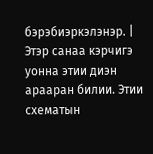бэрэбиэркэлэнэр. | Этэр санаа кэрчигэ уонна этии диэн арааран билии. Этии схематын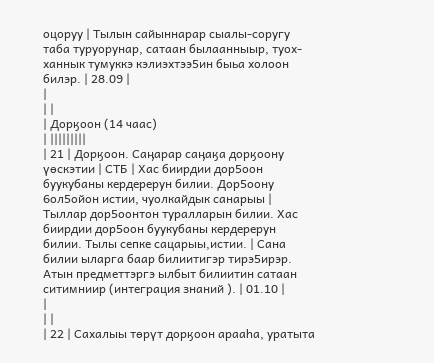оцоруу | Тылын сайыннарар сыалы-соругу таба туруорунар, сатаан былаанныыр, туох- ханнык тумуккэ кэлиэхтээ5ин быьа холоон билэр. | 28.09 |
|
| |
| Дорӄоон (14 чаас)
| |||||||||
| 21 | Дорӄоон. Саӊарар саӊаӄа дорӄоону үөскэтии | СТБ | Хас биирдии дор5оон буукубаны кердерерун билии. Дор5оону 6ол5ойон истии, чуолкайдык санарыы | Тыллар дор5оонтон туралларын билии. Хас биирдии дор5оон буукубаны кердерерун билии. Тылы сепке сацарыы,истии. | Сана билии ыларга баар билиитигэр тирэ5ирэр. Атын предметтэргэ ылбыт билиитин сатаан ситимниир (интеграция знаний ). | 01.10 |
|
| |
| 22 | Сахалыы төрүт дорӄоон арааһа, уратыта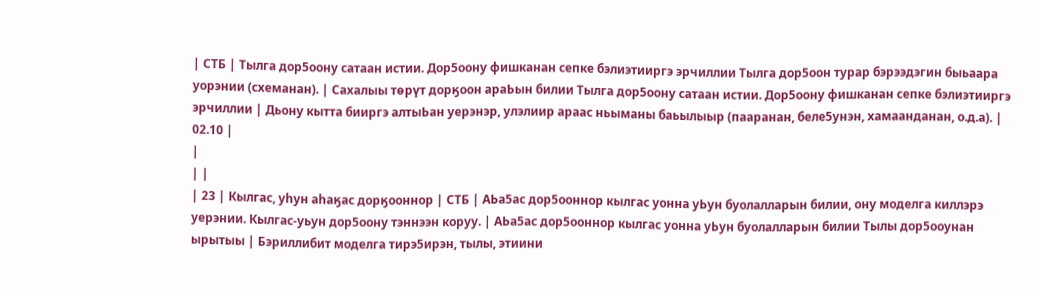| СТБ | Тылга дор5оону сатаан истии. Дор5оону фишканан сепке бэлиэтииргэ эрчиллии Тылга дор5оон турар бэрээдэгин быьаара уорэнии (схеманан). | Сахалыы төрүт дорӄоон араЬын билии Тылга дор5оону сатаан истии. Дор5оону фишканан сепке бэлиэтииргэ эрчиллии | Дьону кытта бииргэ алтыЬан уерэнэр, улэлиир араас ньыманы баьылыыр (пааранан, беле5унэн, хамаанданан, о.д.а). | 02.10 |
|
| |
| 23 | Кылгас, уһун аһаӄас дорӄооннор | СТБ | АЬа5ас дор5ооннор кылгас уонна уЬун буолалларын билии, ону моделга киллэрэ уерэнии. Кылгас-уьун дор5оону тэннээн коруу. | АЬа5ас дор5ооннор кылгас уонна уЬун буолалларын билии Тылы дор5ооунан ырытыы | Бэриллибит моделга тирэ5ирэн, тылы, этиини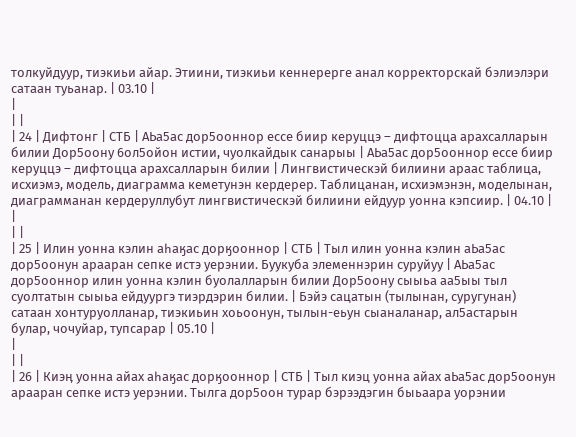толкуйдуур, тиэкиьи айар. Этиини, тиэкиьи кеннерерге анал корректорскай бэлиэлэри сатаан туьанар. | 03.10 |
|
| |
| 24 | Дифтонг | СТБ | АЬа5ас дор5ооннор ессе биир керуццэ – дифтоцца арахсалларын билии Дор5оону 6ол5ойон истии, чуолкайдык санарыы | АЬа5ас дор5ооннор ессе биир керуццэ – дифтоцца арахсалларын билии | Лингвистическэй билиини араас таблица, исхиэмэ, модель, диаграмма кеметунэн кердерер. Таблицанан, исхиэмэнэн, моделынан, диаграмманан кердеруллубут лингвистическэй билиини ейдуур уонна кэпсиир. | 04.10 |
|
| |
| 25 | Илин уонна кэлин аһаӄас дорӄооннор | СТБ | Тыл илин уонна кэлин аЬа5ас дор5оонун арааран сепке истэ уерэнии. Буукуба элеменнэрин суруйуу | АЬа5ас дор5ооннор илин уонна кэлин буолалларын билии Дор5оону сыыьа аа5ыы тыл суолтатын сыыьа ейдуургэ тиэрдэрин билии. | Бэйэ сацатын (тылынан, суругунан) сатаан хонтуруолланар, тиэкиьин хоьоонун, тылын-еьун сыаналанар, ал5астарын булар, чочуйар, тупсарар | 05.10 |
|
| |
| 26 | Киэӊ уонна айах аһаӄас дорӄооннор | СТБ | Тыл киэц уонна айах аЬа5ас дор5оонун арааран сепке истэ уерэнии. Тылга дор5оон турар бэрээдэгин быьаара уорэнии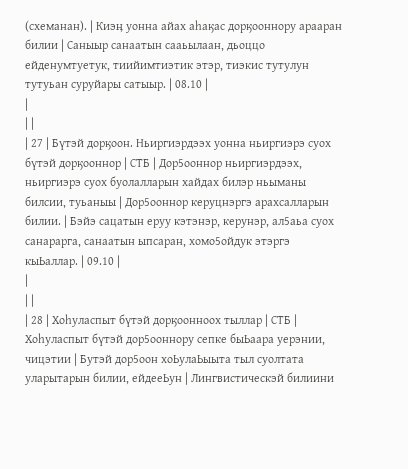(схеманан). | Киэӊ уонна айах аһаӄас дорӄооннору арааран билии | Саныыр санаатын сааьылаан, дьоццо ейденумтуетук, тиийимтиэтик этэр, тиэкис тутулун тутуьан суруйары сатыыр. | 08.10 |
|
| |
| 27 | Бүтэй дорӄоон. Ньиргиэрдээх уонна ньиргиэрэ суох бүтэй дорӄооннор | СТБ | Дор5ооннор ньиргиэрдээх, ньиргиэрэ суох буолалларын хайдах билэр ньыманы билсии, туьаныы | Дор5ооннор керуцнэргэ арахсалларын билии. | Бэйэ сацатын еруу кэтэнэр, керунэр, ал5аьа суох санарарга, санаатын ыпсаран, хомо5ойдук этэргэ кыЬаллар. | 09.10 |
|
| |
| 28 | Хоһуласпыт бүтэй дорӄоонноох тыллар | СТБ | Хоһуласпыт бүтэй дор5ооннору сепке быЬаара уерэнии, чицэтии | Бутэй дор5оон хоЬулаЬыыта тыл суолтата уларытарын билии, ейдееЬун | Лингвистическэй билиини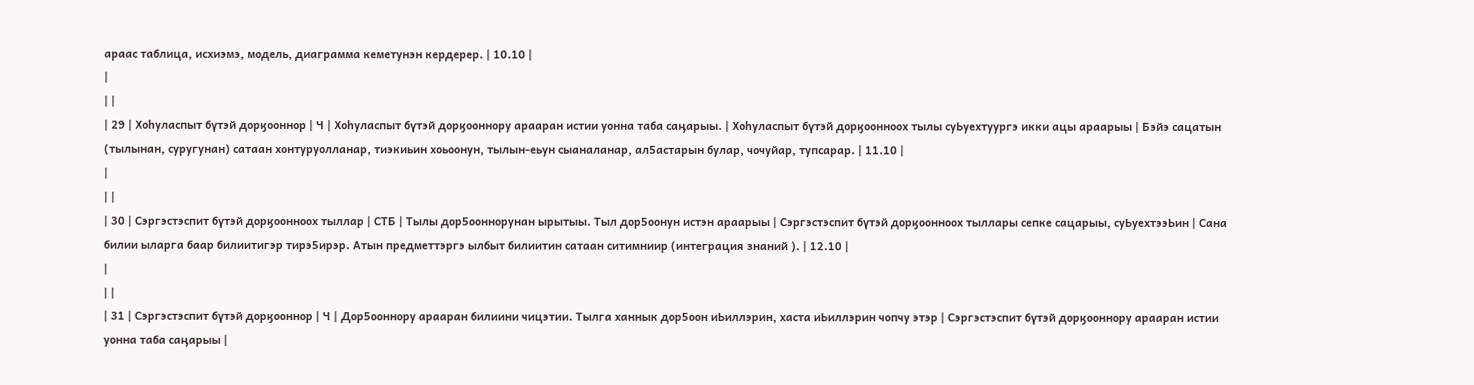араас таблица, исхиэмэ, модель, диаграмма кеметунэн кердерер. | 10.10 |
|
| |
| 29 | Хоһуласпыт бүтэй дорӄооннор | Ч | Хоһуласпыт бүтэй дорӄооннору арааран истии уонна таба саӊарыы. | Хоһуласпыт бүтэй дорӄоонноох тылы суЬуехтуургэ икки ацы араарыы | Бэйэ сацатын (тылынан, суругунан) сатаан хонтуруолланар, тиэкиьин хоьоонун, тылын-еьун сыаналанар, ал5астарын булар, чочуйар, тупсарар. | 11.10 |
|
| |
| 30 | Сэргэстэспит бүтэй дорӄоонноох тыллар | СТБ | Тылы дор5ооннорунан ырытыы. Тыл дор5оонун истэн араарыы | Сэргэстэспит бүтэй дорӄоонноох тыллары сепке сацарыы, суЬуехтээЬин | Сана билии ыларга баар билиитигэр тирэ5ирэр. Атын предметтэргэ ылбыт билиитин сатаан ситимниир (интеграция знаний ). | 12.10 |
|
| |
| 31 | Сэргэстэспит бүтэй дорӄооннор | Ч | Дор5ооннору арааран билиини чицэтии. Тылга ханнык дор5оон иЬиллэрин, хаста иЬиллэрин чопчу этэр | Сэргэстэспит бүтэй дорӄооннору арааран истии уонна таба саӊарыы |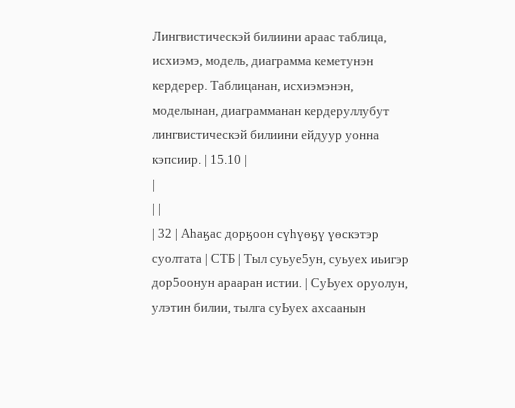Лингвистическэй билиини араас таблица, исхиэмэ, модель, диаграмма кеметунэн кердерер. Таблицанан, исхиэмэнэн, моделынан, диаграмманан кердеруллубут лингвистическэй билиини ейдуур уонна кэпсиир. | 15.10 |
|
| |
| 32 | Аһаӄас дорӄоон сүһүөӄү үөскэтэр суолтата | СТБ | Тыл суьуе5ун, суьуех иьигэр дор5оонун арааран истии. | СуЬуех оруолун, улэтин билии, тылга суЬуех ахсаанын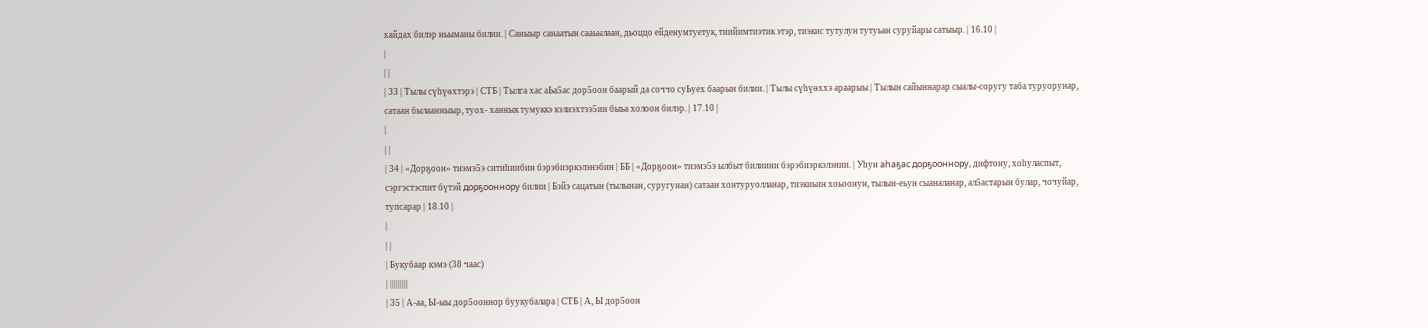хайдах билэр ньыманы билии. | Саныыр санаатын сааьылаан, дьоццо ейденумтуетук, тиийимтиэтик этэр, тиэкис тутулун тутуьан суруйары сатыыр. | 16.10 |
|
| |
| 33 | Тылы сүһүөхтэрэ | СТБ | Тылга хас аЬа5ас дор5оон баарый да соччо суЬуех баарын билии. | Тылы сүһүөххэ араарыы | Тылын сайыннарар сыалы-соругу таба туруорунар, сатаан былаанныыр, туох- ханнык тумуккэ кэлиэхтээ5ин быьа холоон билэр. | 17.10 |
|
| |
| 34 | «Дорӄоон» тиэмэ5э ситиһиибин бэрэбиэркэлэнэбин | ББ | «Дорӄоон» тиэмэ5э ылбыт билиини бэрэбиэркэлэнии. | Уһун аһаҕас дорҕооннору, дифтону, хоһуласпыт, сэргэстэспит бүтэй дорҕооннору билии | Бэйэ сацатын (тылынан, суругунан) сатаан хонтуруолланар, тиэкиьин хоьоонун, тылын-еьун сыаналанар, ал5астарын булар, чочуйар, тупсарар | 18.10 |
|
| |
| Букубаар кэмэ (38 чаас)
| |||||||||
| 35 | А-аа, Ы-ыы дор5ооннор буукубалара | СТБ | А, Ы дор5оон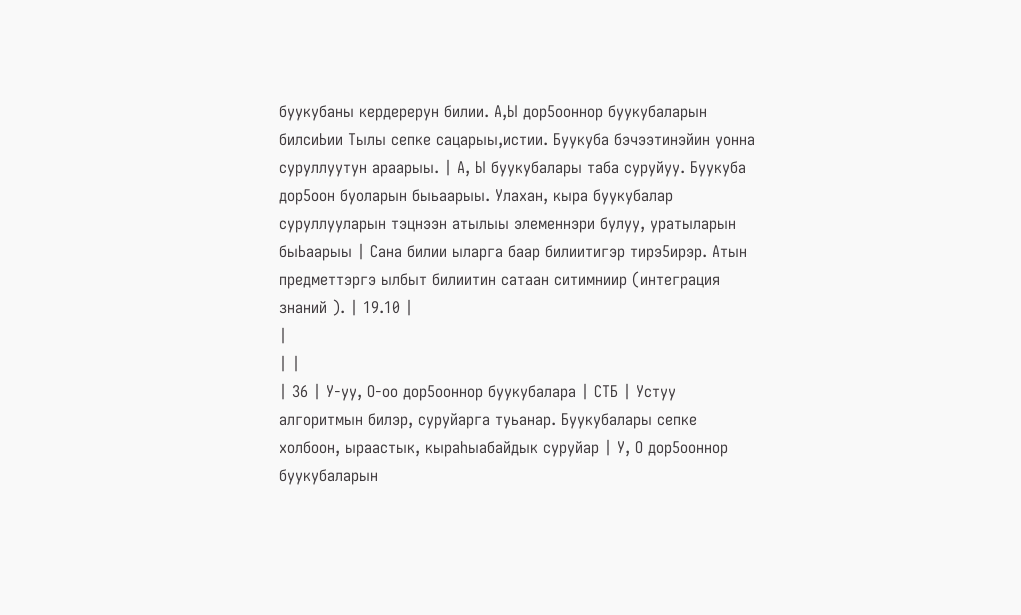буукубаны кердерерун билии. А,Ы дор5ооннор буукубаларын билсиЬии Тылы сепке сацарыы,истии. Буукуба бэчээтинэйин уонна суруллуутун араарыы. | А, Ы буукубалары таба суруйуу. Буукуба дор5оон буоларын быьаарыы. Улахан, кыра буукубалар суруллууларын тэцнээн атылыы элеменнэри булуу, уратыларын быЬаарыы | Сана билии ыларга баар билиитигэр тирэ5ирэр. Атын предметтэргэ ылбыт билиитин сатаан ситимниир (интеграция знаний ). | 19.10 |
|
| |
| 36 | У-уу, О-оо дор5ооннор буукубалара | СТБ | Устуу алгоритмын билэр, суруйарга туьанар. Буукубалары сепке холбоон, ыраастык, кыраһыабайдык суруйар | У, О дор5ооннор буукубаларын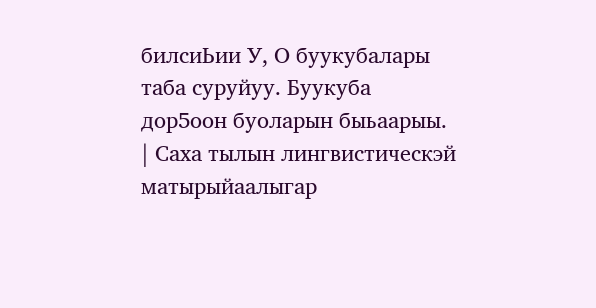билсиЬии У, О буукубалары таба суруйуу. Буукуба дор5оон буоларын быьаарыы. | Саха тылын лингвистическэй матырыйаалыгар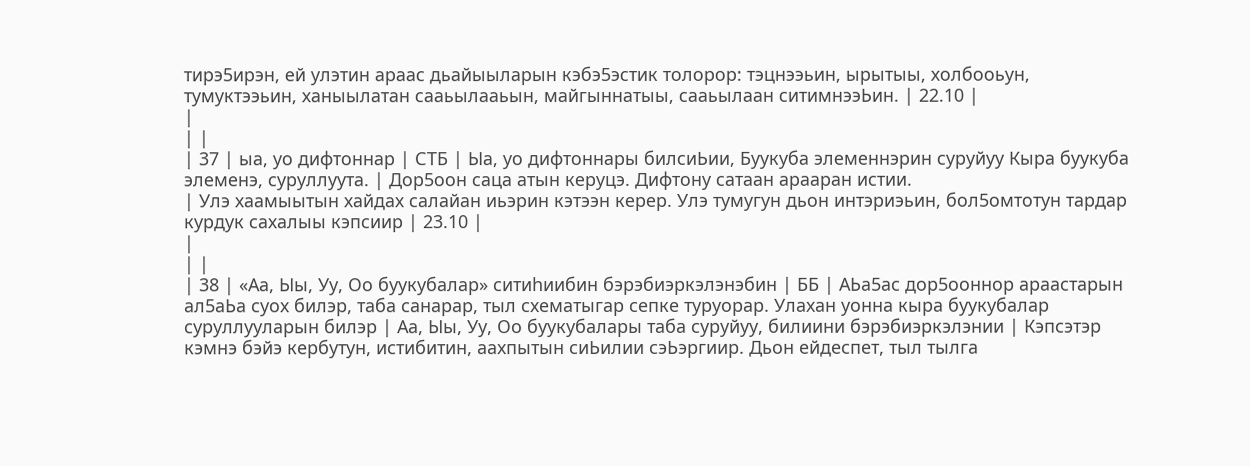тирэ5ирэн, ей улэтин араас дьайыыларын кэбэ5эстик толорор: тэцнээьин, ырытыы, холбооьун, тумуктээьин, ханыылатан сааьылааьын, майгыннатыы, сааьылаан ситимнээЬин. | 22.10 |
|
| |
| 37 | ыа, уо дифтоннар | СТБ | Ыа, уо дифтоннары билсиЬии, Буукуба элеменнэрин суруйуу Кыра буукуба элеменэ, суруллуута. | Дор5оон саца атын керуцэ. Дифтону сатаан арааран истии.
| Улэ хаамыытын хайдах салайан иьэрин кэтээн керер. Улэ тумугун дьон интэриэьин, бол5омтотун тардар курдук сахалыы кэпсиир | 23.10 |
|
| |
| 38 | «Аа, Ыы, Уу, Оо буукубалар» ситиһиибин бэрэбиэркэлэнэбин | ББ | АЬа5ас дор5ооннор араастарын ал5аЬа суох билэр, таба санарар, тыл схематыгар сепке туруорар. Улахан уонна кыра буукубалар суруллууларын билэр | Аа, Ыы, Уу, Оо буукубалары таба суруйуу, билиини бэрэбиэркэлэнии | Кэпсэтэр кэмнэ бэйэ кербутун, истибитин, аахпытын сиЬилии сэЬэргиир. Дьон ейдеспет, тыл тылга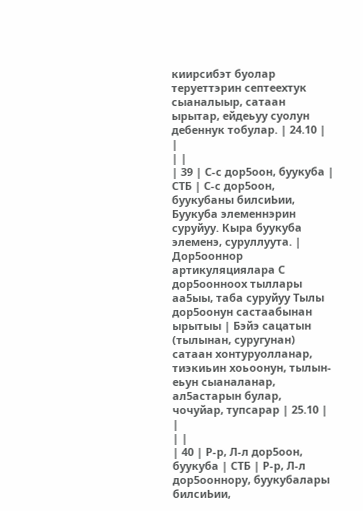киирсибэт буолар теруеттэрин септеехтук сыаналыыр, сатаан ырытар, ейдеьуу суолун дебеннук тобулар. | 24.10 |
|
| |
| 39 | С-с дор5оон, буукуба | СТБ | С-с дор5оон, буукубаны билсиЬии, Буукуба элеменнэрин суруйуу. Кыра буукуба элеменэ, суруллуута. | Дор5ооннор артикуляциялара С дор5оонноох тыллары аа5ыы, таба суруйуу Тылы дор5оонун састаабынан ырытыы | Бэйэ сацатын (тылынан, суругунан) сатаан хонтуруолланар, тиэкиьин хоьоонун, тылын-еьун сыаналанар, ал5астарын булар, чочуйар, тупсарар | 25.10 |
|
| |
| 40 | Р-р, Л-л дор5оон, буукуба | СТБ | Р-р, Л-л дор5ооннору, буукубалары билсиЬии,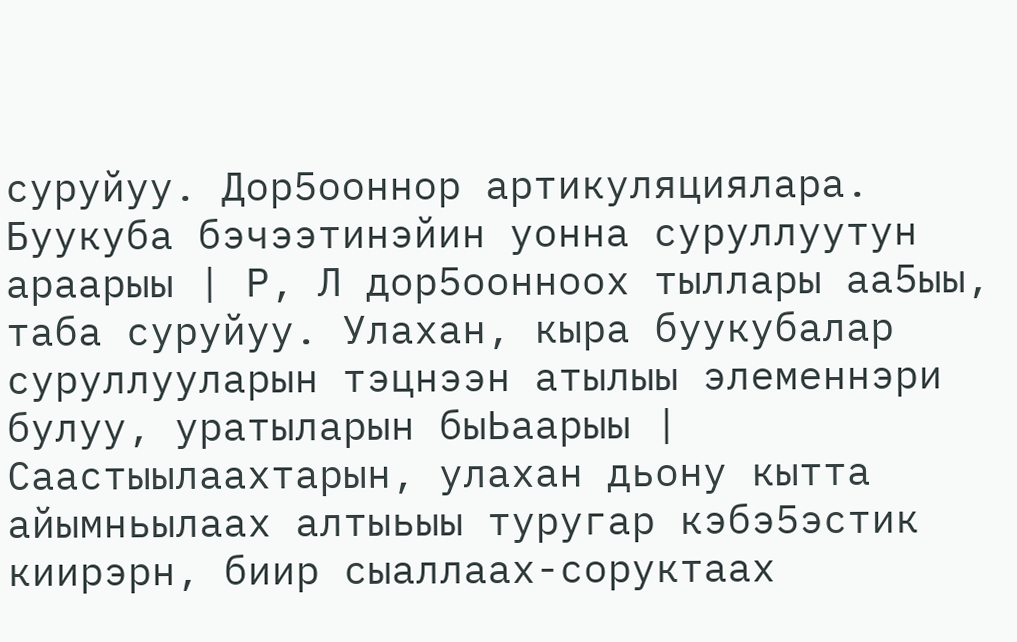суруйуу. Дор5ооннор артикуляциялара. Буукуба бэчээтинэйин уонна суруллуутун араарыы | Р, Л дор5оонноох тыллары аа5ыы, таба суруйуу. Улахан, кыра буукубалар суруллууларын тэцнээн атылыы элеменнэри булуу, уратыларын быЬаарыы | Саастыылаахтарын, улахан дьону кытта айымньылаах алтыьыы туругар кэбэ5эстик киирэрн, биир сыаллаах-соруктаах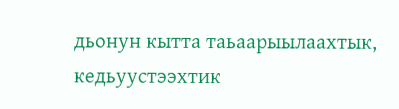дьонун кытта таьаарыылаахтык, кедьуустээхтик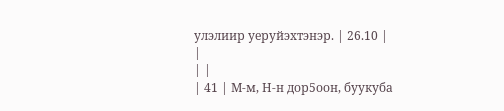улэлиир уеруйэхтэнэр. | 26.10 |
|
| |
| 41 | М-м, Н-н дор5оон, буукуба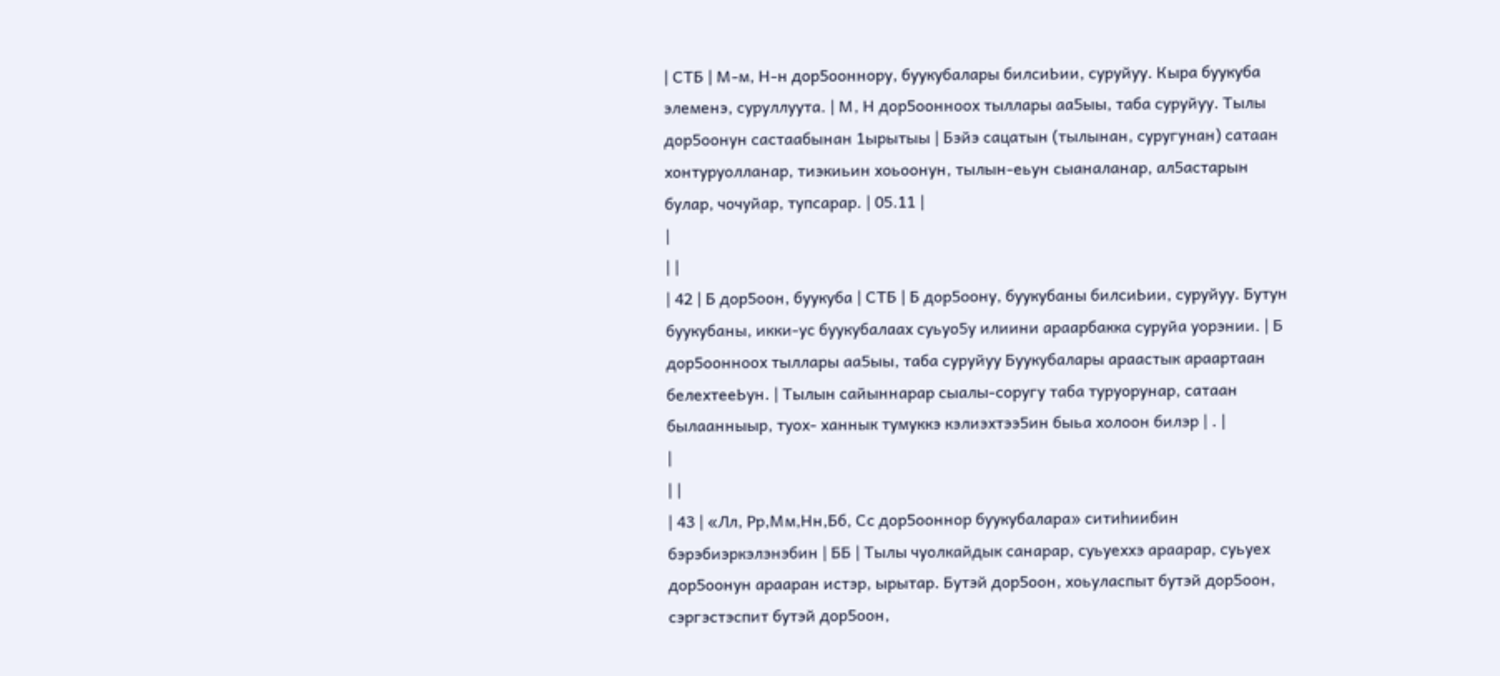| СТБ | М-м, Н-н дор5ооннору, буукубалары билсиЬии, суруйуу. Кыра буукуба элеменэ, суруллуута. | М, Н дор5оонноох тыллары аа5ыы, таба суруйуу. Тылы дор5оонун састаабынан 1ырытыы | Бэйэ сацатын (тылынан, суругунан) сатаан хонтуруолланар, тиэкиьин хоьоонун, тылын-еьун сыаналанар, ал5астарын булар, чочуйар, тупсарар. | 05.11 |
|
| |
| 42 | Б дор5оон, буукуба | СТБ | Б дор5оону, буукубаны билсиЬии, суруйуу. Бутун буукубаны, икки-ус буукубалаах суьуо5у илиини араарбакка суруйа уорэнии. | Б дор5оонноох тыллары аа5ыы, таба суруйуу Буукубалары араастык араартаан белехтееЬун. | Тылын сайыннарар сыалы-соругу таба туруорунар, сатаан былаанныыр, туох- ханнык тумуккэ кэлиэхтээ5ин быьа холоон билэр | . |
|
| |
| 43 | «Лл, Рр,Мм,Нн,Бб, Сс дор5ооннор буукубалара» ситиһиибин бэрэбиэркэлэнэбин | ББ | Тылы чуолкайдык санарар, суьуеххэ араарар, суьуех дор5оонун арааран истэр, ырытар. Бутэй дор5оон, хоьуласпыт бутэй дор5оон, сэргэстэспит бутэй дор5оон,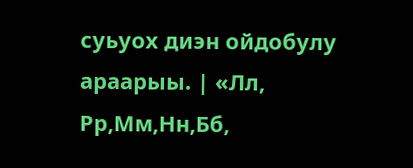суьуох диэн ойдобулу араарыы. | «Лл, Рр,Мм,Нн,Бб,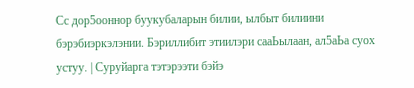Сс дор5ооннор буукубаларын билии, ылбыт билиини бэрэбиэркэлэнии. Бэриллибит этиилэри сааЬылаан, ал5аЬа суох устуу. | Суруйарга тэтэрээти бэйэ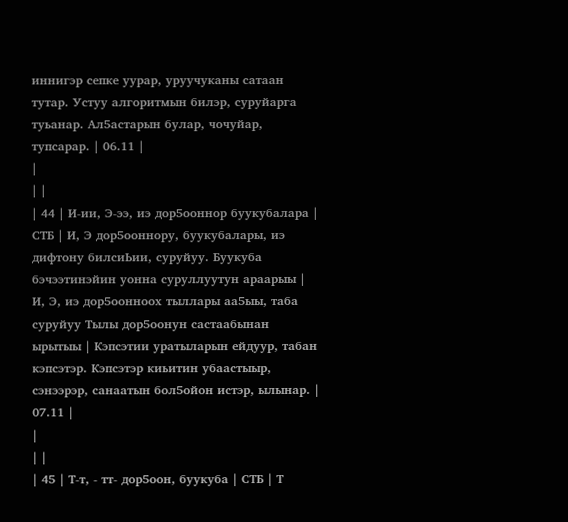иннигэр сепке уурар, уруучуканы сатаан тутар. Устуу алгоритмын билэр, суруйарга туьанар. Ал5астарын булар, чочуйар, тупсарар. | 06.11 |
|
| |
| 44 | И-ии, Э-ээ, иэ дор5ооннор буукубалара | СТБ | И, Э дор5ооннору, буукубалары, иэ дифтону билсиЬии, суруйуу. Буукуба бэчээтинэйин уонна суруллуутун араарыы | И, Э, иэ дор5оонноох тыллары аа5ыы, таба суруйуу Тылы дор5оонун састаабынан ырытыы | Кэпсэтии уратыларын ейдуур, табан кэпсэтэр. Кэпсэтэр киьитин убаастыыр, сэнээрэр, санаатын бол5ойон истэр, ылынар. | 07.11 |
|
| |
| 45 | Т-т, - тт- дор5оон, буукуба | СТБ | Т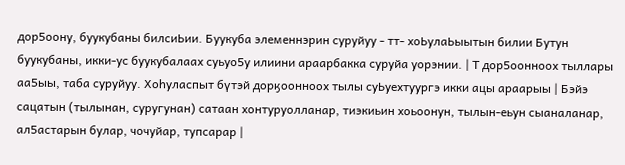дор5оону, буукубаны билсиЬии. Буукуба элеменнэрин суруйуу - тт- хоЬулаЬыытын билии Бутун буукубаны, икки-ус буукубалаах суьуо5у илиини араарбакка суруйа уорэнии. | Т дор5оонноох тыллары аа5ыы, таба суруйуу. Хоһуласпыт бүтэй дорӄоонноох тылы суЬуехтуургэ икки ацы араарыы | Бэйэ сацатын (тылынан, суругунан) сатаан хонтуруолланар, тиэкиьин хоьоонун, тылын-еьун сыаналанар, ал5астарын булар, чочуйар, тупсарар |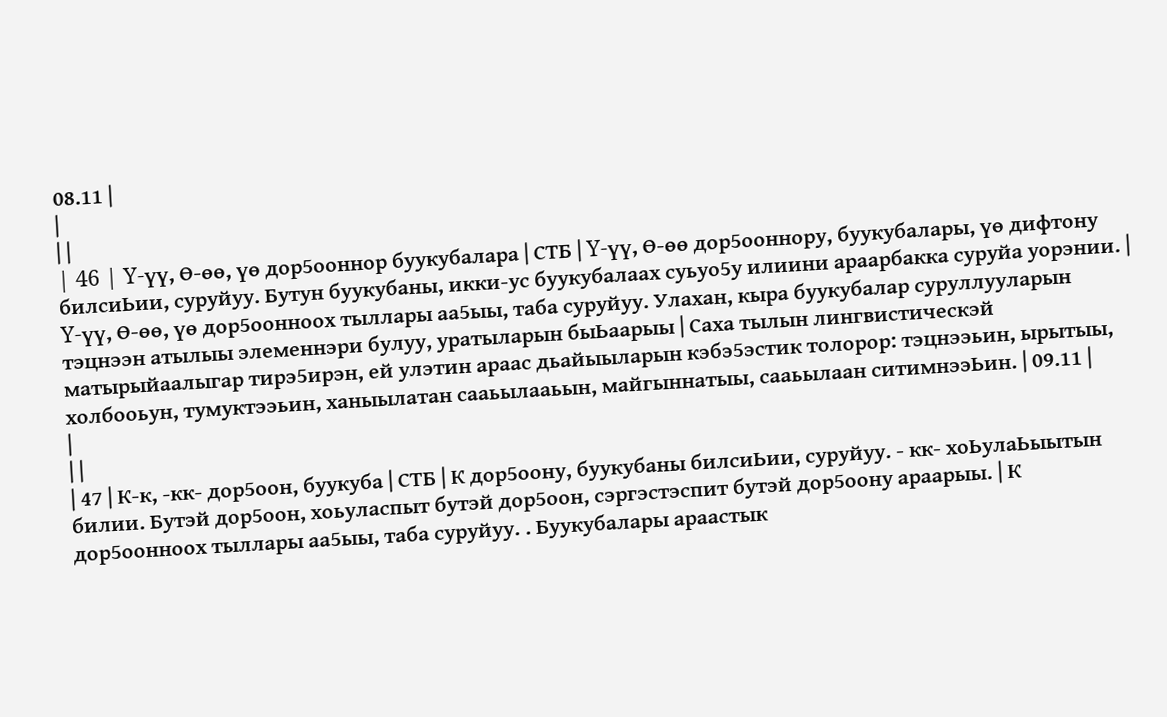08.11 |
|
| |
| 46 | Υ-үү, Ө-өө, үө дор5ооннор буукубалара | СТБ | Υ-үү, Ө-өө дор5ооннору, буукубалары, үө дифтону билсиЬии, суруйуу. Бутун буукубаны, икки-ус буукубалаах суьуо5у илиини араарбакка суруйа уорэнии. | Υ-үү, Ө-өө, үө дор5оонноох тыллары аа5ыы, таба суруйуу. Улахан, кыра буукубалар суруллууларын тэцнээн атылыы элеменнэри булуу, уратыларын быЬаарыы | Саха тылын лингвистическэй матырыйаалыгар тирэ5ирэн, ей улэтин араас дьайыыларын кэбэ5эстик толорор: тэцнээьин, ырытыы, холбооьун, тумуктээьин, ханыылатан сааьылааьын, майгыннатыы, сааьылаан ситимнээЬин. | 09.11 |
|
| |
| 47 | К-к, -кк- дор5оон, буукуба | СТБ | К дор5оону, буукубаны билсиЬии, суруйуу. - кк- хоЬулаЬыытын билии. Бутэй дор5оон, хоьуласпыт бутэй дор5оон, сэргэстэспит бутэй дор5оону араарыы. | К дор5оонноох тыллары аа5ыы, таба суруйуу. . Буукубалары араастык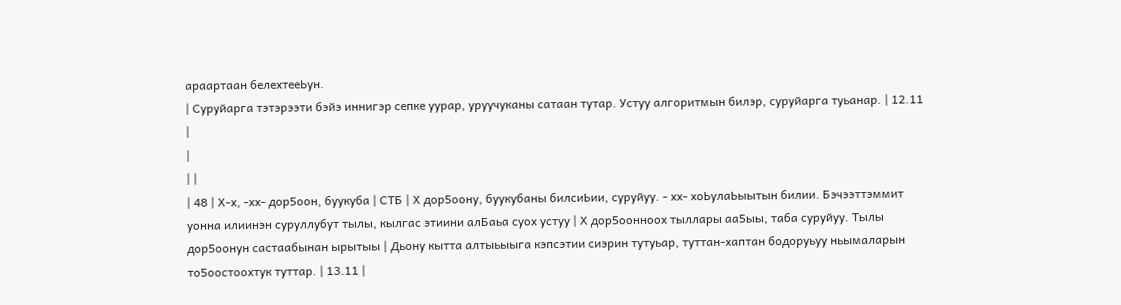араартаан белехтееЬун.
| Суруйарга тэтэрээти бэйэ иннигэр сепке уурар, уруучуканы сатаан тутар. Устуу алгоритмын билэр, суруйарга туьанар. | 12.11 |
|
| |
| 48 | Х-х, -хх- дор5оон, буукуба | СТБ | Х дор5оону, буукубаны билсиЬии, суруйуу. - хх- хоЬулаЬыытын билии. Бэчээттэммит уонна илиинэн суруллубут тылы, кылгас этиини алБаьа суох устуу | Х дор5оонноох тыллары аа5ыы, таба суруйуу. Тылы дор5оонун састаабынан ырытыы | Дьону кытта алтыьыыга кэпсэтии сиэрин тутуьар, туттан-хаптан бодоруьуу ньымаларын то5оостоохтук туттар. | 13.11 |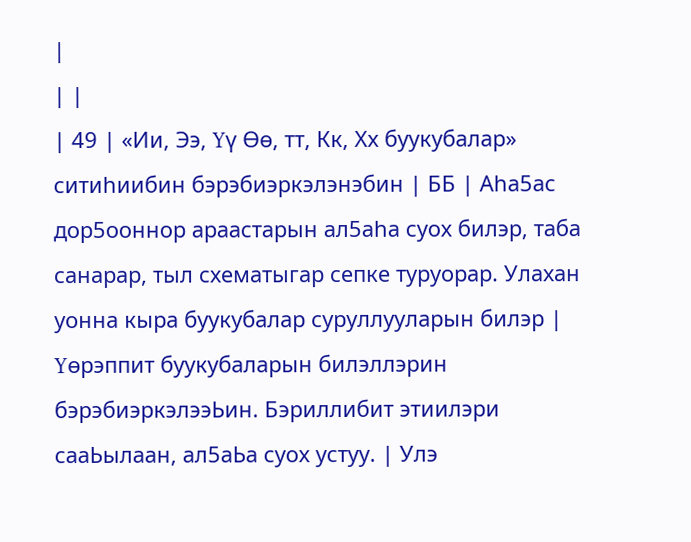|
| |
| 49 | «Ии, Ээ, Υү Өө, тт, Кк, Хх буукубалар» ситиһиибин бэрэбиэркэлэнэбин | ББ | Аһа5ас дор5ооннор араастарын ал5аһа суох билэр, таба санарар, тыл схематыгар сепке туруорар. Улахан уонна кыра буукубалар суруллууларын билэр | Υөрэппит буукубаларын билэллэрин бэрэбиэркэлээЬин. Бэриллибит этиилэри сааЬылаан, ал5аЬа суох устуу. | Улэ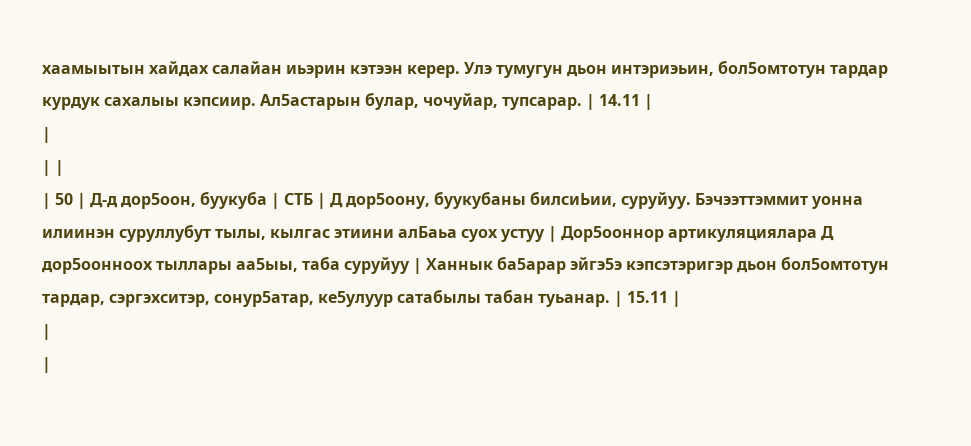хаамыытын хайдах салайан иьэрин кэтээн керер. Улэ тумугун дьон интэриэьин, бол5омтотун тардар курдук сахалыы кэпсиир. Ал5астарын булар, чочуйар, тупсарар. | 14.11 |
|
| |
| 50 | Д-д дор5оон, буукуба | СТБ | Д дор5оону, буукубаны билсиЬии, суруйуу. Бэчээттэммит уонна илиинэн суруллубут тылы, кылгас этиини алБаьа суох устуу | Дор5ооннор артикуляциялара Д дор5оонноох тыллары аа5ыы, таба суруйуу | Ханнык ба5арар эйгэ5э кэпсэтэригэр дьон бол5омтотун тардар, сэргэхситэр, сонур5атар, ке5улуур сатабылы табан туьанар. | 15.11 |
|
|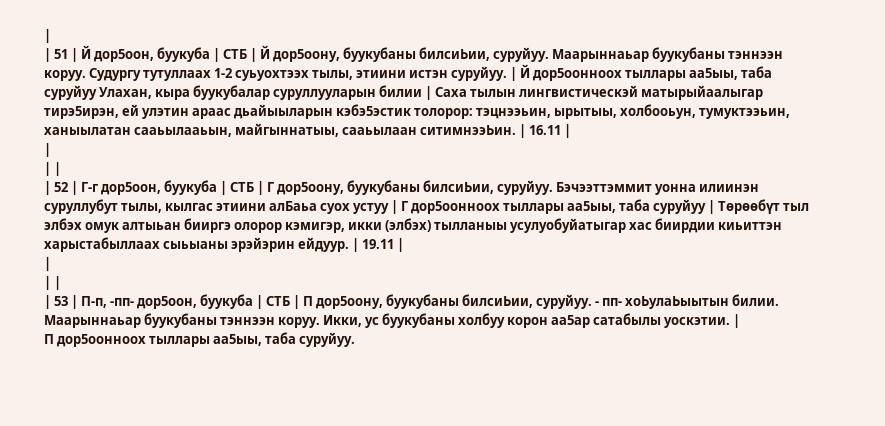|
| 51 | Й дор5оон, буукуба | СТБ | Й дор5оону, буукубаны билсиЬии, суруйуу. Маарыннаьар буукубаны тэннээн коруу. Судургу тутуллаах 1-2 суьуохтээх тылы, этиини истэн суруйуу. | Й дор5оонноох тыллары аа5ыы, таба суруйуу Улахан, кыра буукубалар суруллууларын билии | Саха тылын лингвистическэй матырыйаалыгар тирэ5ирэн, ей улэтин араас дьайыыларын кэбэ5эстик толорор: тэцнээьин, ырытыы, холбооьун, тумуктээьин, ханыылатан сааьылааьын, майгыннатыы, сааьылаан ситимнээЬин. | 16.11 |
|
| |
| 52 | Г-г дор5оон, буукуба | СТБ | Г дор5оону, буукубаны билсиЬии, суруйуу. Бэчээттэммит уонна илиинэн суруллубут тылы, кылгас этиини алБаьа суох устуу | Г дор5оонноох тыллары аа5ыы, таба суруйуу | Төрөөбүт тыл элбэх омук алтыьан бииргэ олорор кэмигэр, икки (элбэх) тылланыы усулуобуйатыгар хас биирдии киьиттэн харыстабыллаах сыьыаны эрэйэрин ейдуур. | 19.11 |
|
| |
| 53 | П-п, -пп- дор5оон, буукуба | СТБ | П дор5оону, буукубаны билсиЬии, суруйуу. - пп- хоЬулаЬыытын билии. Маарыннаьар буукубаны тэннээн коруу. Икки, ус буукубаны холбуу корон аа5ар сатабылы уоскэтии. |
П дор5оонноох тыллары аа5ыы, таба суруйуу.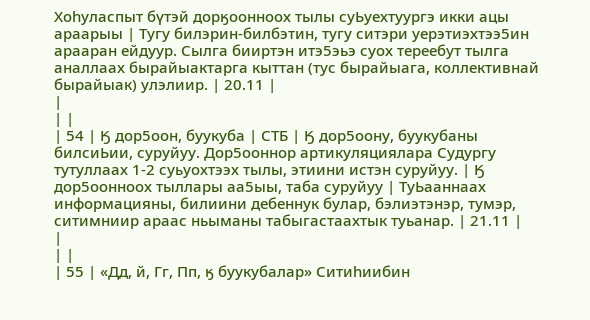Хоһуласпыт бүтэй дорӄоонноох тылы суЬуехтуургэ икки ацы араарыы | Тугу билэрин-билбэтин, тугу ситэри уерэтиэхтээ5ин арааран ейдуур. Сылга бииртэн итэ5эьэ суох тереебут тылга аналлаах бырайыактарга кыттан (тус бырайыага, коллективнай бырайыак) улэлиир. | 20.11 |
|
| |
| 54 | Ӄ дор5оон, буукуба | СТБ | Ӄ дор5оону, буукубаны билсиЬии, суруйуу. Дор5ооннор артикуляциялара Судургу тутуллаах 1-2 суьуохтээх тылы, этиини истэн суруйуу. | Ӄ дор5оонноох тыллары аа5ыы, таба суруйуу | ТуЬааннаах информацияны, билиини дебеннук булар, бэлиэтэнэр, тумэр, ситимниир араас ньыманы табыгастаахтык туьанар. | 21.11 |
|
| |
| 55 | «Дд, й, Гг, Пп, ӄ буукубалар» Ситиһиибин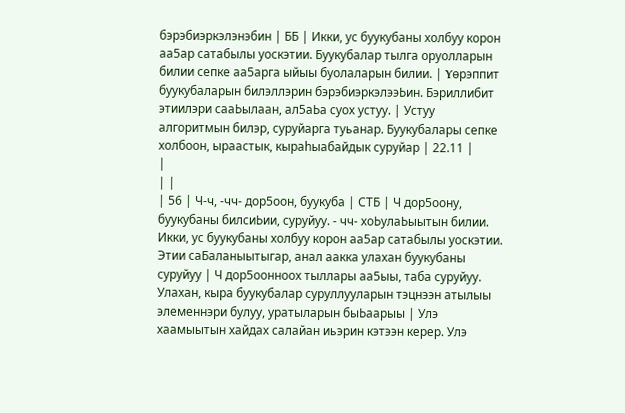бэрэбиэркэлэнэбин | ББ | Икки, ус буукубаны холбуу корон аа5ар сатабылы уоскэтии. Буукубалар тылга оруолларын билии сепке аа5арга ыйыы буолаларын билии. | Υөрэппит буукубаларын билэллэрин бэрэбиэркэлээЬин. Бэриллибит этиилэри сааЬылаан, ал5аЬа суох устуу. | Устуу алгоритмын билэр, суруйарга туьанар. Буукубалары сепке холбоон, ыраастык, кыраһыабайдык суруйар | 22.11 |
|
| |
| 56 | Ч-ч, -чч- дор5оон, буукуба | СТБ | Ч дор5оону, буукубаны билсиЬии, суруйуу. - чч- хоЬулаЬыытын билии. Икки, ус буукубаны холбуу корон аа5ар сатабылы уоскэтии. Этии саБаланыытыгар, анал аакка улахан буукубаны суруйуу | Ч дор5оонноох тыллары аа5ыы, таба суруйуу. Улахан, кыра буукубалар суруллууларын тэцнээн атылыы элеменнэри булуу, уратыларын быЬаарыы | Улэ хаамыытын хайдах салайан иьэрин кэтээн керер. Улэ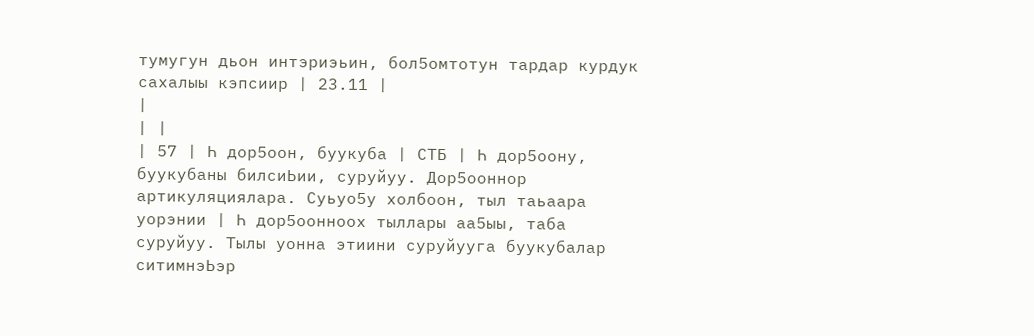тумугун дьон интэриэьин, бол5омтотун тардар курдук сахалыы кэпсиир | 23.11 |
|
| |
| 57 | Һ дор5оон, буукуба | СТБ | Һ дор5оону, буукубаны билсиЬии, суруйуу. Дор5ооннор артикуляциялара. Суьуо5у холбоон, тыл таьаара уорэнии | Һ дор5оонноох тыллары аа5ыы, таба суруйуу. Тылы уонна этиини суруйууга буукубалар ситимнэЬэр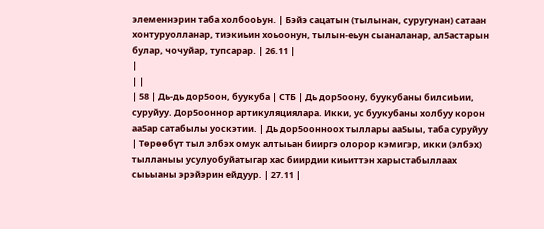элеменнэрин таба холбооЬун. | Бэйэ сацатын (тылынан, суругунан) сатаан хонтуруолланар, тиэкиьин хоьоонун, тылын-еьун сыаналанар, ал5астарын булар, чочуйар, тупсарар. | 26.11 |
|
| |
| 58 | Дь-дь дор5оон, буукуба | СТБ | Дь дор5оону, буукубаны билсиЬии, суруйуу. Дор5ооннор артикуляциялара. Икки, ус буукубаны холбуу корон аа5ар сатабылы уоскэтии. | Дь дор5оонноох тыллары аа5ыы, таба суруйуу | Төрөөбүт тыл элбэх омук алтыьан бииргэ олорор кэмигэр, икки (элбэх) тылланыы усулуобуйатыгар хас биирдии киьиттэн харыстабыллаах сыьыаны эрэйэрин ейдуур. | 27.11 |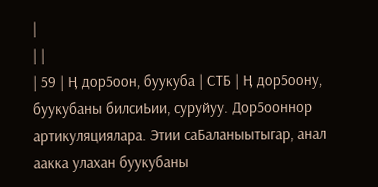|
| |
| 59 | Ӊ дор5оон, буукуба | СТБ | Ӊ дор5оону, буукубаны билсиЬии, суруйуу. Дор5ооннор артикуляциялара. Этии саБаланыытыгар, анал аакка улахан буукубаны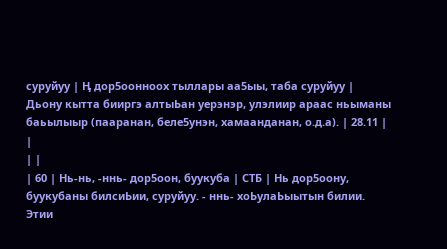суруйуу | Ӊ дор5оонноох тыллары аа5ыы, таба суруйуу | Дьону кытта бииргэ алтыЬан уерэнэр, улэлиир араас ньыманы баьылыыр (пааранан, беле5унэн, хамаанданан, о.д.а). | 28.11 |
|
| |
| 60 | Нь-нь, -ннь- дор5оон, буукуба | СТБ | Нь дор5оону, буукубаны билсиЬии, суруйуу. - ннь- хоЬулаЬыытын билии. Этии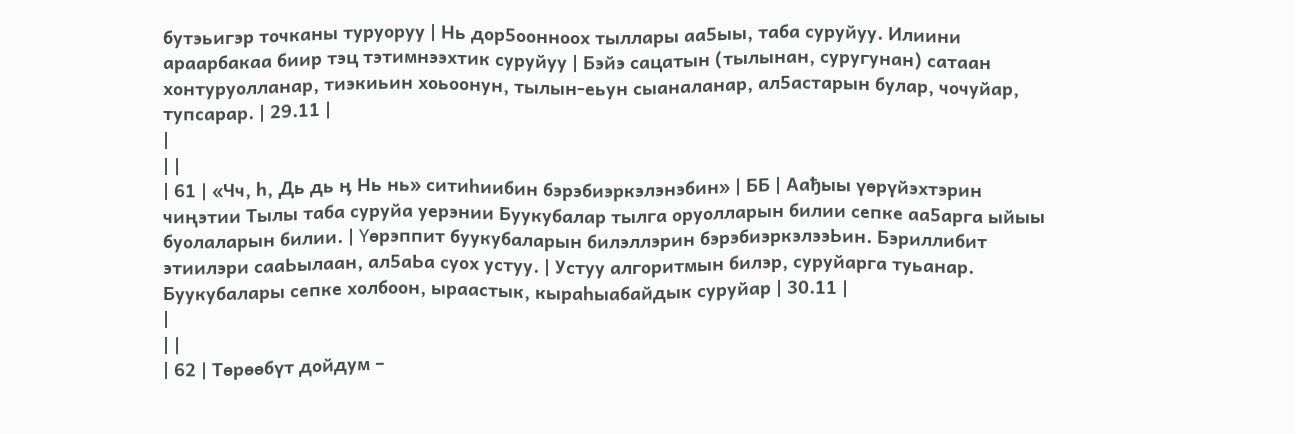бутэьигэр точканы туруоруу | Нь дор5оонноох тыллары аа5ыы, таба суруйуу. Илиини араарбакаа биир тэц тэтимнээхтик суруйуу | Бэйэ сацатын (тылынан, суругунан) сатаан хонтуруолланар, тиэкиьин хоьоонун, тылын-еьун сыаналанар, ал5астарын булар, чочуйар, тупсарар. | 29.11 |
|
| |
| 61 | «Чч, һ, Дь дь ӊ Нь нь» ситиһиибин бэрэбиэркэлэнэбин» | ББ | Аађыы үөрүйэхтэрин чиңэтии Тылы таба суруйа уерэнии Буукубалар тылга оруолларын билии сепке аа5арга ыйыы буолаларын билии. | Υөрэппит буукубаларын билэллэрин бэрэбиэркэлээЬин. Бэриллибит этиилэри сааЬылаан, ал5аЬа суох устуу. | Устуу алгоритмын билэр, суруйарга туьанар. Буукубалары сепке холбоон, ыраастык, кыраһыабайдык суруйар | 30.11 |
|
| |
| 62 | Төрөөбүт дойдум –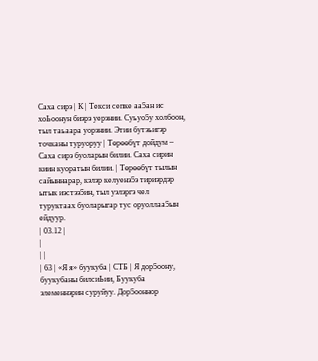Саха сирэ | К | Текси сепке аа5ан ис хоЬоонун биэрэ уерэнии. Суьуо5у холбоон, тыл таьаара уорэнии. Этии бутэьигэр точканы туруоруу | Төрөөбүт дойдум – Саха сирэ буоларын билии. Саха сирин киин куоратын билии. | Төрөөбүт тылын сайыннарар, кэлэр келуенэ5э тириэрдэр ытык иэстээ5ин, тыл уэлэргэ чел туруктаах буоларыгар тус оруоллаа5ын ейдуур.
| 03.12 |
|
| |
| 63 | «Я я» буукуба | СТБ | Я дор5оону, буукубаны билсиЬии, Буукуба элеменнэрин суруйуу. Дор5ооннор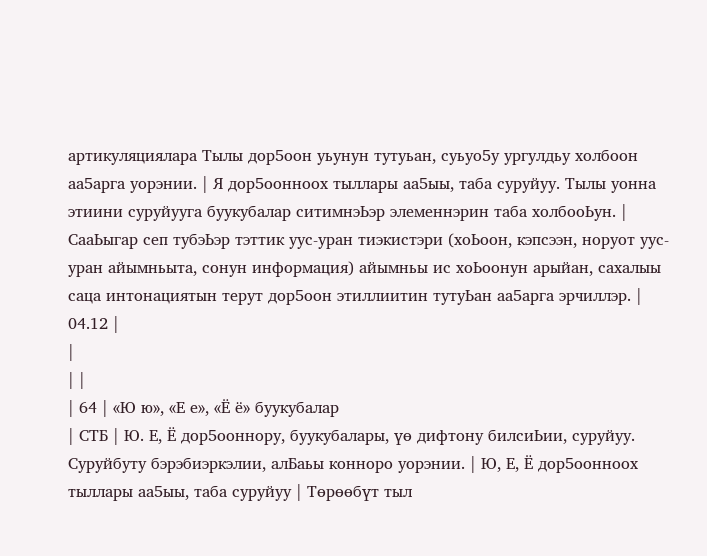артикуляциялара Тылы дор5оон уьунун тутуьан, суьуо5у ургулдьу холбоон аа5арга уорэнии. | Я дор5оонноох тыллары аа5ыы, таба суруйуу. Тылы уонна этиини суруйууга буукубалар ситимнэЬэр элеменнэрин таба холбооЬун. | СааЬыгар сеп тубэЬэр тэттик уус-уран тиэкистэри (хоЬоон, кэпсээн, норуот уус-уран айымньыта, сонун информация) айымньы ис хоЬоонун арыйан, сахалыы саца интонациятын терут дор5оон этиллиитин тутуЬан аа5арга эрчиллэр. | 04.12 |
|
| |
| 64 | «Ю ю», «Е е», «Ё ё» буукубалар
| СТБ | Ю. Е, Ё дор5ооннору, буукубалары, үө дифтону билсиЬии, суруйуу. Суруйбуту бэрэбиэркэлии, алБаьы конноро уорэнии. | Ю, Е, Ё дор5оонноох тыллары аа5ыы, таба суруйуу | Төрөөбүт тыл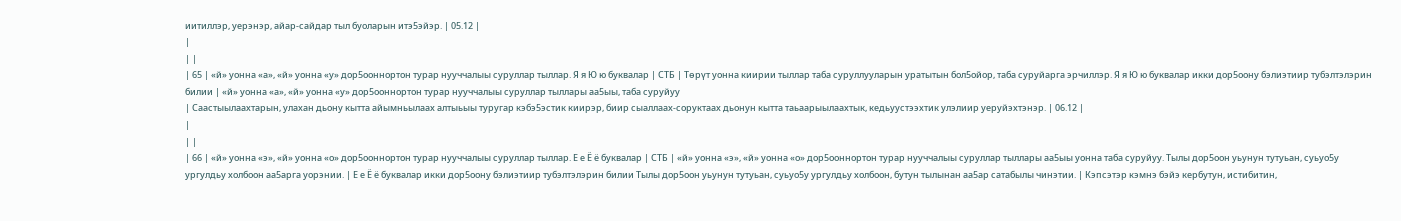иитиллэр, уерэнэр, айар-сайдар тыл буоларын итэ5эйэр. | 05.12 |
|
| |
| 65 | «й» уонна «а», «й» уонна «у» дор5ооннортон турар нууччалыы суруллар тыллар. Я я Ю ю буквалар | СТБ | Төрүт уонна киирии тыллар таба суруллууларын уратытын бол5ойор, таба суруйарга эрчиллэр. Я я Ю ю буквалар икки дор5оону бэлиэтиир тубэлтэлэрин билии | «й» уонна «а», «й» уонна «у» дор5ооннортон турар нууччалыы суруллар тыллары аа5ыы, таба суруйуу
| Саастыылаахтарын, улахан дьону кытта айымньылаах алтыьыы туругар кэбэ5эстик киирэр, биир сыаллаах-соруктаах дьонун кытта таьаарыылаахтык, кедьуустээхтик улэлиир уеруйэхтэнэр. | 06.12 |
|
| |
| 66 | «й» уонна «э», «й» уонна «о» дор5ооннортон турар нууччалыы суруллар тыллар. Е е Ё ё буквалар | СТБ | «й» уонна «э», «й» уонна «о» дор5ооннортон турар нууччалыы суруллар тыллары аа5ыы уонна таба суруйуу. Тылы дор5оон уьунун тутуьан, суьуо5у ургулдьу холбоон аа5арга уорэнии. | Е е Ё ё буквалар икки дор5оону бэлиэтиир тубэлтэлэрин билии Тылы дор5оон уьунун тутуьан, суьуо5у ургулдьу холбоон, бутун тылынан аа5ар сатабылы чинэтии. | Кэпсэтэр кэмнэ бэйэ кербутун, истибитин,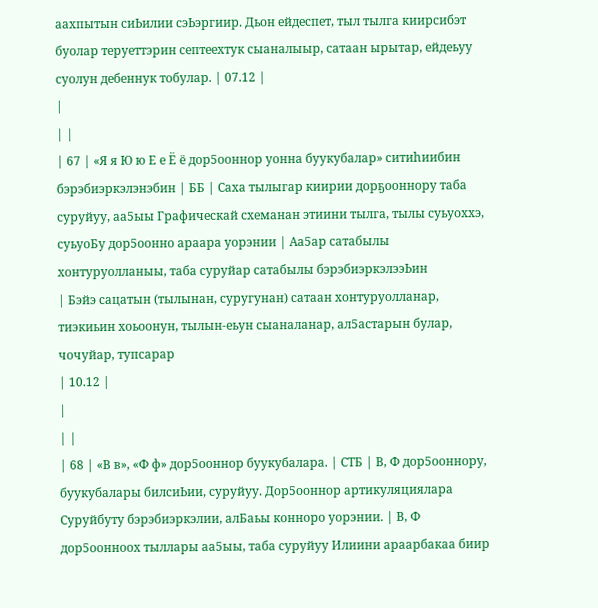аахпытын сиЬилии сэЬэргиир. Дьон ейдеспет, тыл тылга киирсибэт буолар теруеттэрин септеехтук сыаналыыр, сатаан ырытар, ейдеьуу суолун дебеннук тобулар. | 07.12 |
|
| |
| 67 | «Я я Ю ю Е е Ё ё дор5ооннор уонна буукубалар» ситиһиибин бэрэбиэркэлэнэбин | ББ | Саха тылыгар киирии дорҕооннору таба суруйуу, аа5ыы Графическай схеманан этиини тылга, тылы суьуоххэ, суьуоБу дор5оонно араара уорэнии | Аа5ар сатабылы хонтуруолланыы, таба суруйар сатабылы бэрэбиэркэлээЬин
| Бэйэ сацатын (тылынан, суругунан) сатаан хонтуруолланар, тиэкиьин хоьоонун, тылын-еьун сыаналанар, ал5астарын булар, чочуйар, тупсарар
| 10.12 |
|
| |
| 68 | «В в», «Ф ф» дор5ооннор буукубалара. | СТБ | В, Ф дор5ооннору, буукубалары билсиЬии, суруйуу. Дор5ооннор артикуляциялара Суруйбуту бэрэбиэркэлии, алБаьы конноро уорэнии. | В, Ф дор5оонноох тыллары аа5ыы, таба суруйуу Илиини араарбакаа биир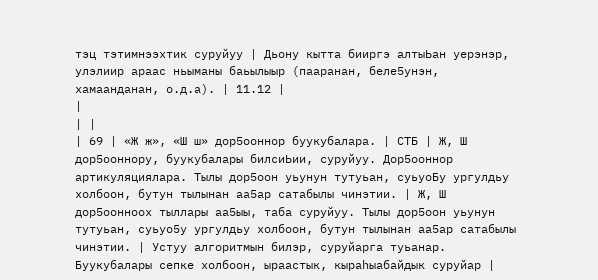тэц тэтимнээхтик суруйуу | Дьону кытта бииргэ алтыЬан уерэнэр, улэлиир араас ньыманы баьылыыр (пааранан, беле5унэн, хамаанданан, о.д.а). | 11.12 |
|
| |
| 69 | «Ж ж», «Ш ш» дор5ооннор буукубалара. | СТБ | Ж, Ш дор5ооннору, буукубалары билсиЬии, суруйуу. Дор5ооннор артикуляциялара. Тылы дор5оон уьунун тутуьан, суьуоБу ургулдьу холбоон, бутун тылынан аа5ар сатабылы чинэтии. | Ж, Ш дор5оонноох тыллары аа5ыы, таба суруйуу. Тылы дор5оон уьунун тутуьан, суьуо5у ургулдьу холбоон, бутун тылынан аа5ар сатабылы чинэтии. | Устуу алгоритмын билэр, суруйарга туьанар. Буукубалары сепке холбоон, ыраастык, кыраһыабайдык суруйар |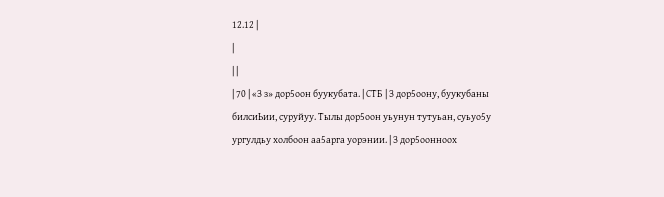12.12 |
|
| |
| 70 | «З з» дор5оон буукубата. | СТБ | З дор5оону, буукубаны билсиЬии, суруйуу. Тылы дор5оон уьунун тутуьан, суьуо5у ургулдьу холбоон аа5арга уорэнии. | З дор5оонноох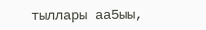тыллары аа5ыы,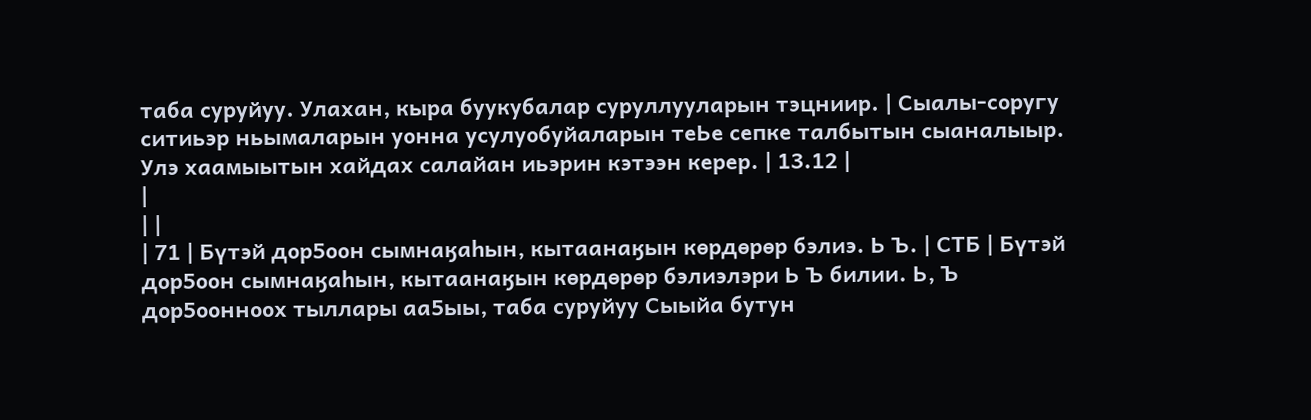таба суруйуу. Улахан, кыра буукубалар суруллууларын тэцниир. | Сыалы-соругу ситиьэр ньымаларын уонна усулуобуйаларын теЬе сепке талбытын сыаналыыр. Улэ хаамыытын хайдах салайан иьэрин кэтээн керер. | 13.12 |
|
| |
| 71 | Бүтэй дор5оон сымнаӄаһын, кытаанаӄын көрдөрөр бэлиэ. Ь Ъ. | СТБ | Бүтэй дор5оон сымнаӄаһын, кытаанаӄын көрдөрөр бэлиэлэри Ь Ъ билии. Ь, Ъ дор5оонноох тыллары аа5ыы, таба суруйуу Сыыйа бутун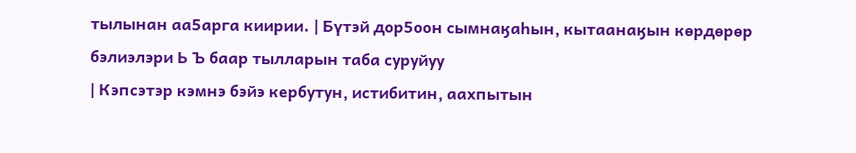тылынан аа5арга киирии. | Бүтэй дор5оон сымнаӄаһын, кытаанаӄын көрдөрөр бэлиэлэри Ь Ъ баар тылларын таба суруйуу
| Кэпсэтэр кэмнэ бэйэ кербутун, истибитин, аахпытын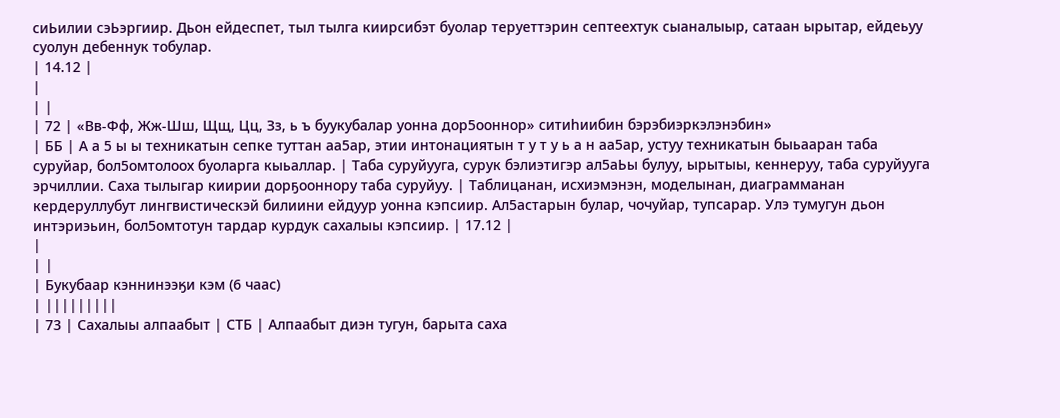сиЬилии сэЬэргиир. Дьон ейдеспет, тыл тылга киирсибэт буолар теруеттэрин септеехтук сыаналыыр, сатаан ырытар, ейдеьуу суолун дебеннук тобулар.
| 14.12 |
|
| |
| 72 | «Вв-Фф, Жж-Шш, Щщ, Цц, Зз, ь ъ буукубалар уонна дор5ооннор» ситиһиибин бэрэбиэркэлэнэбин»
| ББ | А а 5 ы ы техникатын сепке туттан аа5ар, этии интонациятын т у т у ь а н аа5ар, устуу техникатын быьааран таба суруйар, бол5омтолоох буоларга кыьаллар. | Таба суруйууга, сурук бэлиэтигэр ал5аЬы булуу, ырытыы, кеннеруу, таба суруйууга эрчиллии. Саха тылыгар киирии дорҕооннору таба суруйуу. | Таблицанан, исхиэмэнэн, моделынан, диаграмманан кердеруллубут лингвистическэй билиини ейдуур уонна кэпсиир. Ал5астарын булар, чочуйар, тупсарар. Улэ тумугун дьон интэриэьин, бол5омтотун тардар курдук сахалыы кэпсиир. | 17.12 |
|
| |
| Букубаар кэннинээӄи кэм (6 чаас)
| |||||||||
| 73 | Сахалыы алпаабыт | СТБ | Алпаабыт диэн тугун, барыта саха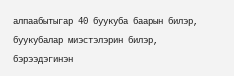алпаабытыгар 40 буукуба баарын билэр, буукубалар миэстэлэрин билэр, бэрээдэгинэн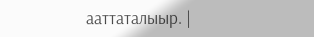ааттаталыыр. |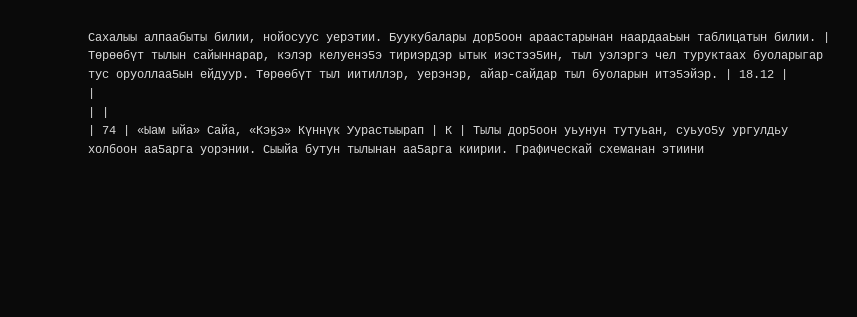Сахалыы алпаабыты билии, нойосуус уерэтии. Буукубалары дор5оон араастарынан наардааЬын таблицатын билии. | Төрөөбүт тылын сайыннарар, кэлэр келуенэ5э тириэрдэр ытык иэстээ5ин, тыл уэлэргэ чел туруктаах буоларыгар тус оруоллаа5ын ейдуур. Төрөөбүт тыл иитиллэр, уерэнэр, айар-сайдар тыл буоларын итэ5эйэр. | 18.12 |
|
| |
| 74 | «Ыам ыйа» Сайа, «Кэӄэ» Күннүк Уурастыырап | К | Тылы дор5оон уьунун тутуьан, суьуо5у ургулдьу холбоон аа5арга уорэнии. Сыыйа бутун тылынан аа5арга киирии. Графическай схеманан этиини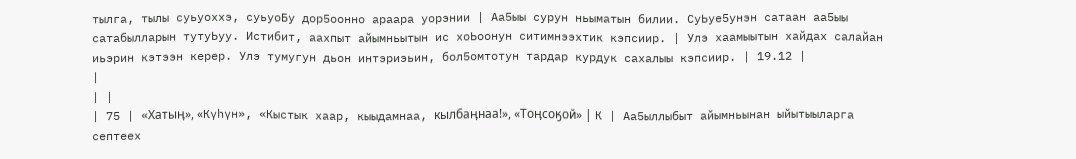тылга, тылы суьуоххэ, суьуоБу дор5оонно араара уорэнии | Аа5ыы сурун ньыматын билии. СуЬуе5унэн сатаан аа5ыы сатабылларын тутуЬуу. Истибит, аахпыт айымньытын ис хоЬоонун ситимнээхтик кэпсиир. | Улэ хаамыытын хайдах салайан иьэрин кэтээн керер. Улэ тумугун дьон интэриэьин, бол5омтотун тардар курдук сахалыы кэпсиир. | 19.12 |
|
| |
| 75 | «Хатыӊ», «Күһүн», «Кыстык хаар, кыыдамнаа, кылбаӊнаа!», «Тоӊсоӄой» | К | Аа5ыллыбыт айымньынан ыйытыыларга септеех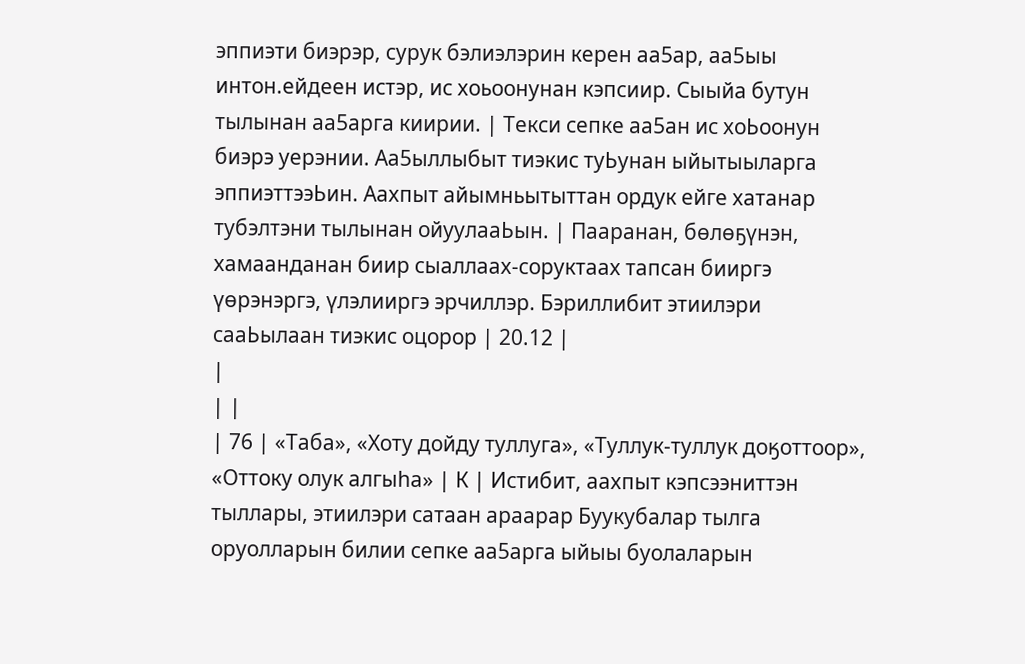эппиэти биэрэр, сурук бэлиэлэрин керен аа5ар, аа5ыы интон.ейдеен истэр, ис хоьоонунан кэпсиир. Сыыйа бутун тылынан аа5арга киирии. | Текси сепке аа5ан ис хоЬоонун биэрэ уерэнии. Аа5ыллыбыт тиэкис туЬунан ыйытыыларга эппиэттээЬин. Аахпыт айымньытыттан ордук ейге хатанар тубэлтэни тылынан ойуулааЬын. | Пааранан, бөлөҕүнэн, хамаанданан биир сыаллаах-соруктаах тапсан бииргэ үөрэнэргэ, үлэлииргэ эрчиллэр. Бэриллибит этиилэри сааЬылаан тиэкис оцорор | 20.12 |
|
| |
| 76 | «Таба», «Хоту дойду туллуга», «Туллук-туллук доӄоттоор», «Оттоку олук алгыһа» | К | Истибит, аахпыт кэпсээниттэн тыллары, этиилэри сатаан араарар Буукубалар тылга оруолларын билии сепке аа5арга ыйыы буолаларын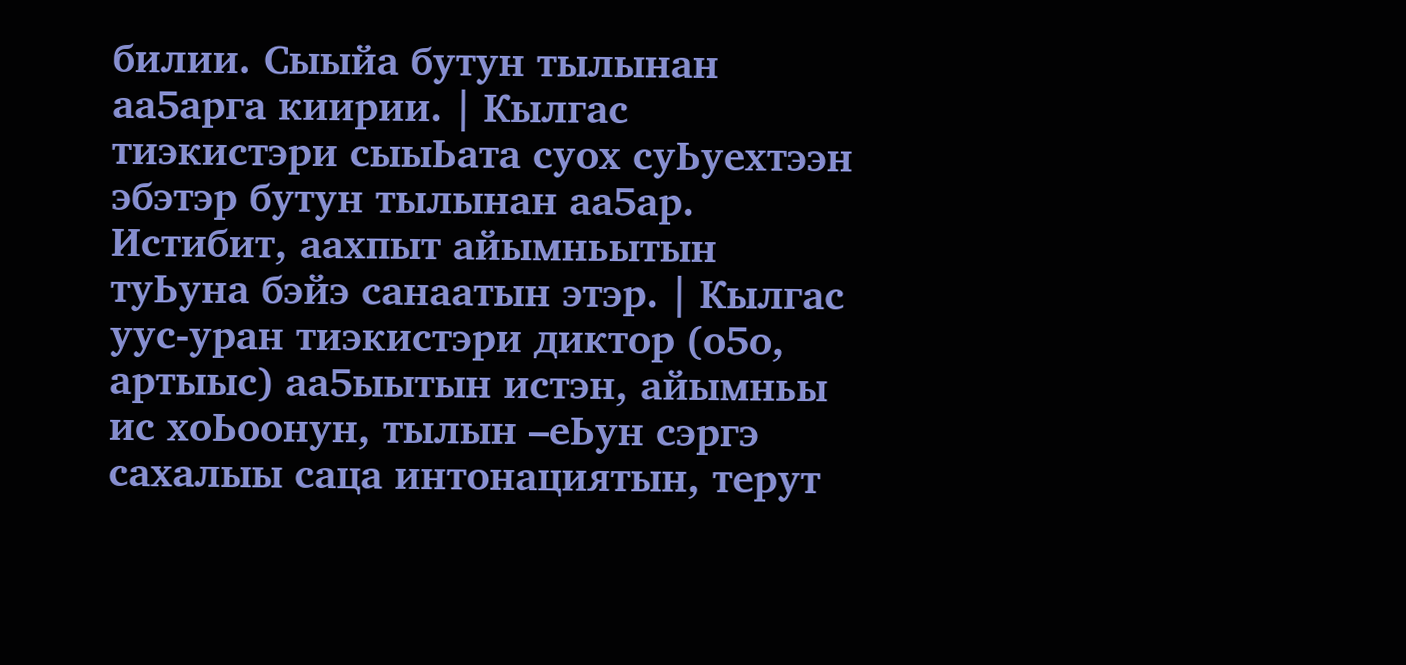билии. Сыыйа бутун тылынан аа5арга киирии. | Кылгас тиэкистэри сыыЬата суох суЬуехтээн эбэтэр бутун тылынан аа5ар. Истибит, аахпыт айымньытын туЬуна бэйэ санаатын этэр. | Кылгас уус-уран тиэкистэри диктор (о5о, артыыс) аа5ыытын истэн, айымньы ис хоЬоонун, тылын –еЬун сэргэ сахалыы саца интонациятын, терут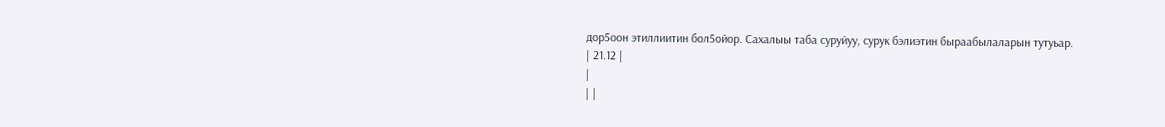дор5оон этиллиитин бол5ойор. Сахалыы таба суруйуу, сурук бэлиэтин быраабылаларын тутуьар.
| 21.12 |
|
| |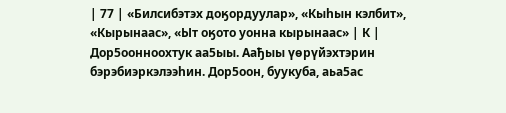| 77 | «Билсибэтэх доӄордуулар», «Кыһын кэлбит», «Кырынаас», «Ыт оӄото уонна кырынаас» | К | Дор5оонноохтук аа5ыы. Аађыы үөрүйэхтэрин бэрэбиэркэлээһин. Дор5оон, буукуба, аьа5ас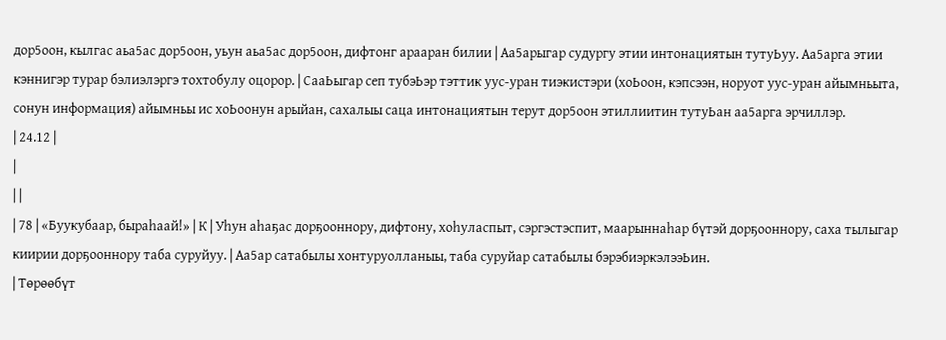дор5оон, кылгас аьа5ас дор5оон, уьун аьа5ас дор5оон, дифтонг арааран билии | Аа5арыгар судургу этии интонациятын тутуЬуу. Аа5арга этии кэннигэр турар бэлиэлэргэ тохтобулу оцорор. | СааЬыгар сеп тубэЬэр тэттик уус-уран тиэкистэри (хоЬоон, кэпсээн, норуот уус-уран айымньыта, сонун информация) айымньы ис хоЬоонун арыйан, сахалыы саца интонациятын терут дор5оон этиллиитин тутуЬан аа5арга эрчиллэр.
| 24.12 |
|
| |
| 78 | «Буукубаар, быраһаай!» | К | Уһун аһаҕас дорҕооннору, дифтону, хоһуласпыт, сэргэстэспит, маарыннаһар бүтэй дорҕооннору, саха тылыгар киирии дорҕооннору таба суруйуу. | Аа5ар сатабылы хонтуруолланыы, таба суруйар сатабылы бэрэбиэркэлээЬин.
| Төрөөбүт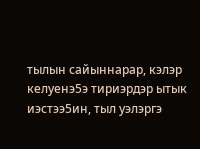тылын сайыннарар, кэлэр келуенэ5э тириэрдэр ытык иэстээ5ин, тыл уэлэргэ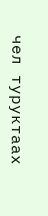чел туруктаах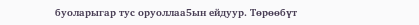буоларыгар тус оруоллаа5ын ейдуур. Төрөөбүт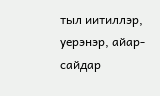тыл иитиллэр, уерэнэр, айар-сайдар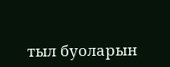тыл буоларын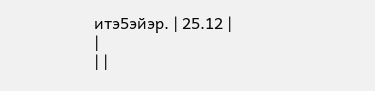итэ5эйэр. | 25.12 |
|
| |